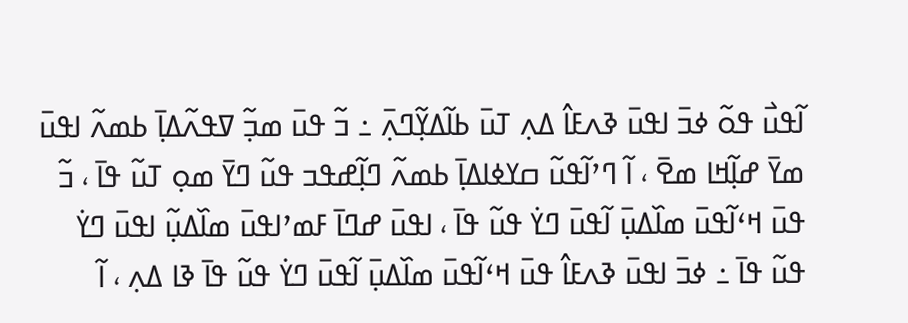ߊ߬ߟߎ߯ ߟߋ߬ ߦߏ߫ ߊߟߎ߫ ߢߍߓߊ߮ ߡߍ߲ ߠߎ߫ ߕߊ߬ߡߌ߲߬ߣߍ߲߫ ߸ ߏ߬ ߟߎ߫ ߘߏ߲߬ ߜߟߍ߬ߡߊ߲߫ ߕߘߍ߬ ߊߟߎ߫ ߘߌ߫ ߝߊ߲߬ߞߊ ߘߐ߫ ، ߊ߬ ߣߴߊ߬ߟߎ߬ ߛߌߦߊߡߊ߲߫ ߕߘߍ߬ ߣߊ߲߬ߝߟߏ ߟߎ߬ ߣߌ߫ ߘߋ߲ ߠߎ߬ ߟߊ߫ ، ߏ߬ ߟߎ߫ ߞߵߊ߬ߟߎ߫ ߘߊ߰ߡߎ߲߫ ߊ߬ߟߎ߫ ߣߌ߭ ߟߎ߬ ߟߊ߫ ، ߊߟߎ߫ ߝߣߊ߫ ߓߘߴߊߟߎ߫ ߘߊ߰ߡߎ߲߬ ߊߟߎ߫ ߣߌ߭ ߟߎ߬ ߟߊ߫ ߸ ߦߏ߫ ߊߟߎ߫ ߢߍߓߊ߮ ߟߎ߫ ߞߵߊ߬ߟߎ߫ ߘߊ߰ߡߎ߲߫ ߊ߬ߟߎ߫ ߣߌ߭ ߟߎ߬ ߟߊ߫ ߢߊ ߡߍ߲ ، ߊ߬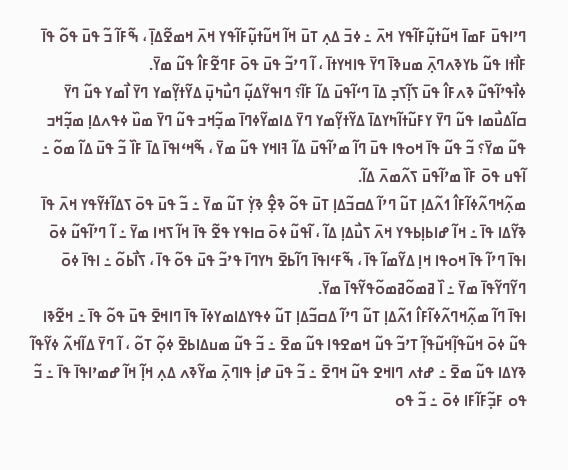ߣߴߊߟߎ߫ ߓߘߊ߫ ߞߎ߬ߙߎ߲߬ߓߊ߬ߟߌ ߞߍ߫ ߸ ߦߏ߫ ߡߍ߲ ߠߎ߫ ߞߊ߬ ߞߎ߬ߙߎ߲߬ߓߊ߬ߟߌ ߞߍ߫ ߞߘߐ߬ߡߊ߲߫ ، ߒ߬ߓߊ߬ ߏ߬ ߟߎ߫ ߟߋ߬ ߟߊ߫ ߓߊ߯ߙߊ ߟߎ߬ ߕߌߢߍߣߍ߲߫ ߘߎߢߊ߫ ߣߌ߫ ߟߊߞߌߙߊ߫ ، ߊ߬ ߣߴߏ߬ ߟߎ߫ ߟߋ߫ ߓߣߐ߬ߓߊ߮ ߟߎ߬ ߘߌ߫.
ߦߊ߯ߟߴߊ߬ߟߎ߬ ߢߍߓߊ߮ ߟߎ߫ ߖߊ߲߬ߖߏ߲ ߡߊ߫ ߣߵߊ߬ߟߎ߫ ߡߊ߬ ߓߊ߬؟ ߣߊߟߌ߬ߡߎ߲߬ ߣߎ߯ߤߎ߲߫ ߡߌ߬ߙߌ߲߬ߘߌ ߣߌ߫ ߊ߯ߘߌ ߟߎ߬ ߣߌ߫ ߛߊ߬ߡߎ߯ߘߊ ߟߎ߬ ߣߌ߫ ߌߓߎ߬ߙߊ߬ߤߌߡߊ߫ ߡߌ߬ߙߌ߲߬ߘߌ ߣߌ߫ ߡߊߘߌ߬ߦߣߊ߫ ߘߏ߲߬ߞߏ ߟߎ߬ ߣߌ߫ ߘߎ߰ ߦߟߍߡߊ߲ ߘߏ߲߬ߞߏ ߟߎ߬ ߘߌ߫؟ ߏ߬ ߟߎ߬ ߟߊ߫ ߞߋߟߊ ߟߎ߫ ߣߊ߬ ߘߴߊ߬ߟߎ߫ ߡߊ߬ ߔߊߞߌ ߟߎ߬ ߘߌ߫ ، ߒ߬ߞߵߊߟߊ߫ ߡߊ߫ ߓߊ߰ ߏ߬ ߟߎ߫ ߡߊ߬ ߘߋ߬ ߸ ߊ߬ߟߎ ߟߋ߫ ߓߊ߰ ߘߴߊ߬ߟߎ߫ ߖߍ߬ߘߍ߫ ߡߊ߬.
ߘߍ߲߬ߞߣߍ߬ߦߊ߬ߓߊ߮ ߗߍ߬ߡߊ߲ ߠߎ߬ ߣߴߊ߬ ߡߛߏ߬ߡߊ߲ ߠߎ߫ ߟߋ߬ ߢߐ߲߮ ߢߌ߲߭ ߠߎ߬ ߘߌ߫ ߸ ߏ߬ ߟߎ߫ ߟߋ߫ ߖߡߊ߬ߙߌ߬ߟߌ ߞߍ߫ ߟߊ߫ ߢߌ߬ߡߊ ߟߊ߫ ߸ ߞߊ߬ ߝߊߕߊ߲ߕߟߌ ߞߍ߫ ߖߎ߯ߡߊ߲ ߡߊ߬ ، ߊ߬ߟߎ߬ ߦߋ߫ ߛߊߟߌ ߟߐ߬ ߟߊ߫ ߞߊ߬ ߖߞߊ ߘߌ߫ ߸ ߊ߬ ߣߴߊ߬ߟߎ߬ ߦߋ߫ ߊߟߊ߫ ߣߴߊ߬ ߟߊ߫ ߞߋߟߊ ߞߊ߲ ߡߌ߬ߘߊ߬ ߟߊ߫ ، ߒ߬ߓߵߊߟߊ߫ ߣߊ߬ߕߐ߫ ߤߌߣߊ߫ ߟߴߏ߬ ߟߎ߫ ߟߋ߬ ߟߊ߫ ، ߖߊ߯ߕߋ߬ ߸ ߊߟߊ߫ ߦߋ߫ ߣߌ߬ߣߌ߬ߟߊ߫ ߘߌ߫ ߸ ߊ߰ ߥߘߋ߬ߥߘߋ߬ߟߌ߬ߟߊ߫ ߘߌ߫.
ߊߟߊ߫ ߣߊ߬ ߘߍ߲߬ߞߣߍ߬ߦߊ߬ߓߊ߮ ߗߍ߬ߡߊ߲ ߠߎ߬ ߣߴߊ߬ ߡߛߏ߬ߡߊ߲ ߠߎ߬ ߦߟߌߡߊߘߌߦߊ߫ ߟߊ߫ ߣߊߞߐ߫ ߟߎ߫ ߟߋ߬ ߟߊ߫ ߸ ߞߐ߬ߢߊ ߟߎ߬ ߦߋ߫ ߞߎ߬ߟߊ߲߬ߞߎ߬ߟߊ߲߬ ߠߴߏ߬ ߟߎ߬ ߞߘߐߟߊ ߟߎ߬ ߘߐ߫ ߸ ߏ߬ ߟߎ߬ ߘߎߡߊߕߐ߫ ߦߋ߲߬ ߠߋ߬ ، ߊ߬ ߣߌ߫ ߡߊ߬ߞߍ߬ ߦߌ߬ߟߊ߬ ߢߌߡߊ ߟߎ߬ ߘߐ߫ ߸ ߝߙߍ ߣߊߞߐ ߟߎ߬ ߞߣߐ߫ ߸ ߏ߬ ߟߎ߫ ߝߊ߲߭ ߟߊߣߍ߲߫ ߘߌ߬ߢߍ ߡߍ߲ ߞߊ߲߬ ߞߊ߬ ߝߘߴߊߟߊ߫ ߟߊ߫ ߸ ߏ߬ ߟߋ ߓߏ߲߬ߓߊ߬ߓߊ ߦߋ߫ ߸ ߏ߬ ߟߋ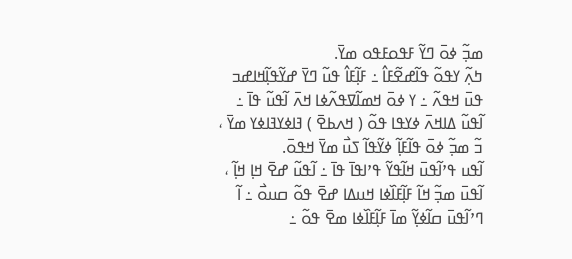ߘߏ߲߬ ߦߋ߫ ߣߌ߬ ߓߟߋߓߟߋ ߘߌ߫.
ߤߍ߲߬ ߌߟߋ߬ ߟߊ߬ߝߐ߬ߓߊ߮ ߸ ߓߊ߲߬ߓߊ߮ ߟߎ߬ ߣߌ߫ ߝߌ߬ߟߊ߲߬ߞߊߝߏ ߟߎ߫ ߞߟߍ߬ ߸ ߌ ߦߋ߫ ߞߘߊ߬ߜߟߍ߬ߦߊ ߞߍ߫ ߊ߬ߟߎ߬ ߟߊ߫ ߸ ߊ߬ߟߎ߬ ߡߊߞߍ߫ ߦߌߟߊ ߟߋ߬ ( ߞߍߕߐ߫ ) ߔߊߦߌߔߊߦߌ ߘߌ߫ ، ߏ߬ ߘߏ߲߬ ߦߋ߫ ߟߊ߬ߓߊ߲߬ ߦߌ߬ߟߊ߬ ߖߎ߯ ߘߌ߫ ߞߟߋ߫.
ߊ߬ߟߎ ߟߴߊ߬ߟߎ߫ ߞߊ߬ߟߌ߬ ߟߴߊߟߊ߫ ߟߊ߫ ߸ ߊ߬ߟߎ߬ ߝߐ߫ ߞߊ߲ ߞߊ߲߬ ، ߊ߬ߟߎ߫ ߘߏ߲߬ ߞߊ߬ ߓߊ߲߬ߓߊ߰ߦߊ ߞߎߡߊ ߝߐ߫ ߟߋ߬ ߛߎߋ߯ ߸ ߊ߬ ߣߴߊ߬ߟߎ߫ ߛߊ߬ߦߌ߲߬ ߘߊ߫ ߓߊ߲߬ߓߊ߰ߦߊ ߘߐ߫ ߟߋ߬ ߸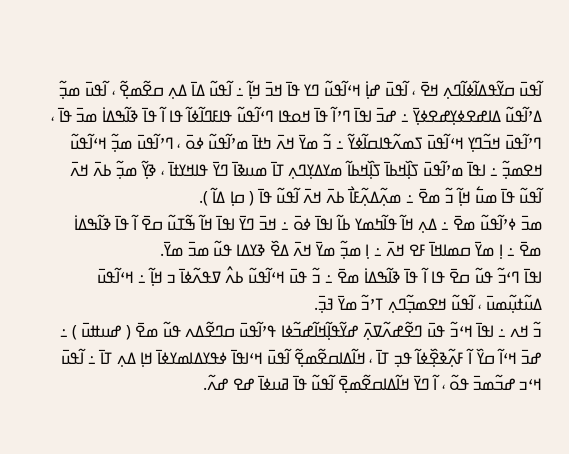ߊ߬ߟߎ߫ ߛߌ߬ߟߡߊ߬ߦߊ߬ߣߍ߲ ߞߐ߫ ، ߊ߬ߟߎ߫ ߝߊ߲߭ ߞߵߊ߬ߟߎ߬ ߣߌ ߟߊ߫ ߞߏ߫ ߞߊ߲߬ ߸ ߊ߬ߟߎ߬ ߡߊ߫ ߡߍ߲ ߛߐ߬ߘߐ߲߬ ، ߊ߬ߟߎ߫ ߘߏ߲߬ ߡߴߊ߬ߟߎ߬ ߡߊߝߐߦߌ߲ߝߐߦߌ߲߫ ߸ ߝߏ߫ ߊߟߊ߫ ߣߴߊ߬ ߟߊ߫ ߞߋߟߊ ߣߵߊ߬ߟߎ߬ ߟߊߓߣߊ߬ߦߊ߬ ߟߊ ߊ߬ ߟߊ߫ ߢߊ߬ߒߡߊ߭ ߘߏ߫ ߟߊ߫ ، ߣߴߊ߬ߟߎ߫ ߞߏ߬ߣߌ߲ ߞߵߊ߬ߟߎ߫ ߖߘߍ߬ߟߊߛߊ߬ߦߌ߬ ߸ ߏ߬ ߘߌ߫ ߞߍ߫ ߤߙߊ߫ ߘߴߊ߬ߟߎ߬ ߦߋ߫ ، ߣߴߊ߬ߟߎ߫ ߘߏ߲߬ ߞߵߊ߬ߟߎ߬ ߞߐߘߏ߲߬ ߸ ߊߟߊ߫ ߘߴߊ߬ߟߎ߫ ߖߊ߲߰ߞߕߊ߫ ߖߊ߲߰ߞߕߊ߬ ߘߌߡߌ߲ߣߍ߲ ߠߊ߫ ߘߎߢߊ߫ ߣߌ߫ ߟߊߞߌߙߊ߫ ، ߢߌ߲߬ ߘߏ߲߬ ߕߍ߫ ߞߍ߫ ߊ߬ߟߎ߬ ߟߊ߫ ߘߎ߱ ߞߊ߲߬ ߏ߬ ߘߐ߫ ߸ ߘߍ߲߬ߡߍ߲߬ߓߊ߯ ߕߍ߫ ߞߍ߫ ߊ߬ߟߎ߬ ߟߊ߫ ( ߛߊ߲ ߡߊ߬ ).
ߘߏ߫ ߦߴߊ߬ߟߎ߬ ߘߐ߫ ߸ ߡߍ߲ ߞߊ߬ ߟߊ߬ߤߘߌ ߕߊ߬ ߊߟߊ߫ ߦߋ߫ ߸ ߞߏ߫ ߣߌ߫ ߊߟߊ߫ ߞߊ߬ ߒ߬ߠߎ߬ ߛߐ߫ ߊ߬ ߟߊ߫ ߢߊ߬ߒߡߊ߭ ߘߐ߫ ߸ ߊ߲ ߘߌ߫ ߛߘߊߞߊ߫ ߓߐ ߞߍ߫ ߸ ߊ߲ ߘߏ߲߬ ߘߌ߫ ߞߍ߫ ߡߐ߰ ߢߌߡߊ ߟߎ߬ ߘߏ߫ ߘߌ߫.
ߊߟߊ߫ ߣߵߏ߬ ߟߎ߬ ߛߐ߫ ߟߊ ߊ߬ ߟߊ߫ ߢߊ߬ߒߡߊ߭ ߘߐ߫ ߸ ߏ߬ ߟߎ߫ ߞߵߊ߬ߟߎ߬ ߕߍ߮ ߜߟߍ߬ߦߊ߫ ߏ ߞߊ߲߬ ߸ ߞߵߊ߬ߟߎ߫ ߡߎ߬ߙߎ߲߬ߘߎ߫ ، ߊ߬ߟߎ߬ ߞߐߘߏ߲߬ߣߍ߲ ߠߴߏ߬ ߘߌ߫ ߔߏ߲߫.
ߏ߬ ߞߍ ߸ ߊߟߊ߫ ߞߵߏ߬ ߟߎ߫ ߣߐ߬ߝߍ߬ߜߍ߲߫ ߝߌ߬ߟߊ߲߬ߞߊ߬ߝߏ߬ߦߊ ߟߴߊ߬ߟߎ߫ ߛߣߐ߬ߡߍ ߟߎ߬ ߘߐ߫ ( ߝߎߚߎ߫ ) ߸ ߝߏ߫ ߞߵߊ߬ ߛߌ߰ ߊ߬ ߓߍ߲߬ߢߐ߲߰ߦߊ߬ ߟߏ߲ ߠߊ߫ ، ߞߊ߬ߡߊߛߐ߬ߘߐ߲߬ ߊ߬ߟߎ߫ ߞߵߊߟߊ߫ ߦߟߌߡߊߘߌߦߊ߫ ߞߊ߲ ߡߍ߲ ߠߊ߫ ߸ ߊ߬ߟߎ߫ ߞߵߏ ߝߏ߬ߘߏ߫ ߟߋ߬ ، ߊ߬ ߣߌ߫ ߞߊ߬ߡߊߛߐ߬ߘߐ߲߫ ߊ߬ߟߎ߬ ߟߊ߫ ߥߎߦߊ߫ ߝߐ ߝߍ߬.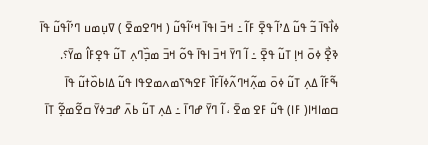ߦߊ߯ߟߊ߫ ߏ߬ ߟߎ߬ ߡߴߊ߬ ߟߐ߲߫ ߓߊ߬ ߸ ߞߏ߫ ߊߟߊ߫ ߞߵߊ߬ߟߎ߬ ( ߞߣߐߘߐ߫ ) ߜߎ߲ߘߎ ߣߴߊ߬ߟߎ߬ ߟߊ߫ ߢߐ߲߯ ߦߋ߫ ߞߊ߲ ߠߎ߬ ߟߐ߲߫ ߸ ߊ߬ ߣߌ߫ ߞߏ߫ ߊߟߊ߫ ߟߋ߬ ߞߏ߫ ߘߏ߲߰ߣߍ߲ ߠߎ߬ ߟߐ߲ߓߊ߮ ߘߌ߫؟.
ߒ߬ߓߊ߬ ߡߍ߲ ߠߎ߬ ߦߋ߫ ߘߍ߲߬ߞߣߍ߬ߦߊ߬ߓߊ߰ ߓߐߒߖߘߍߘߐߟߊ ߟߎ߬ ߡߊߕߋ߰ߙߎ߬ ߟߊ߫ ߛߘߊߞߊ( ߓߊ) ߟߎ߬ ߓߐ ߘߐ߫ ، ߊ߬ ߣߌ߫ ߝߣߊ߫ ߸ ߡߍ߲ ߠߎ߬ ߕߍ߫ ߝߏߦߌ߫ ߛߐ߬ߘߐ߲߬ ߠߊ߫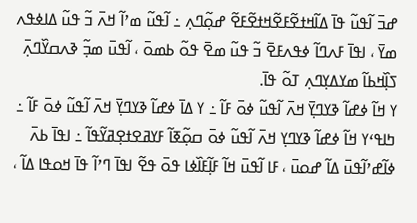ߝߏ߫ ߊ߬ߟߎ߬ ߟߊ߫ ߡߊ߬ߞߙߐ߬ߓߐ߬ߞߙߐ߬ߓߐ߬ ߝߋ߲߬ߣߍ߲ ߸ ߊ߬ߟߎ߬ ߘߴߊ߬ ߞߍ߫ ߏ߬ ߟߎ߬ ߡߊߦߟߍ ߘߌ߫ ، ߊߟߊ߫ ߓߍߣߊ߬ ߦߟߍߓߐ߫ ߏ߬ ߟߎ߬ ߘߐ߫ ߟߋ߬ ߕߘߋ߫ ، ߊ߬ߟߎ߫ ߘߏ߲߬ ߢߍߛߌ߰ߣߍ߲߫ ߖߊ߲߰ߞߕߊ߬ ߘߌߡߌ߲ߣߍ߲ ߠߋ߬ ߟߊ߫.
ߌ ߞߊ߬ ߦߝߊ߬ ߢߌߣߌ߲߫ ߞߍ߫ ߊ߬ߟߎ߬ ߦߋ߫ ߓߊ߬ ߸ ߌ ߡߊ߫ ߦߝߊ߬ ߢߌߣߌ߲߫ ߞߍ߫ ߊ߬ߟߎ߬ ߦߋ߫ ߓߊ߬ ߸ ߤߊߟߵߌ ߞߊ߬ ߦߝߊ߬ ߢߌߣߌ߲ ߞߍ߫ ߊ߬ߟߎ߬ ߦߋ߫ ߛߋ߲߬ߧߊ߬ ߓߌߥߐߙߐ߲ߥߌ߬ߟߊ߬ ߸ ߊߟߊ߫ ߕߍ߫ ߦߊ߬ߝߴߊ߬ߟߎ߫ ߡߊ߬ ߝߋߎ߫ ، ߓߊ ߊ߬ߟߎ߫ ߞߊ߬ ߓߊ߲߬ߓߊ߰ߦߊ ߟߋ߫ ߟߐ߬ ߊߟߊ߫ ߣߴߊ߬ ߟߊ߫ ߞߋߟߊ ߡߊ߬ ،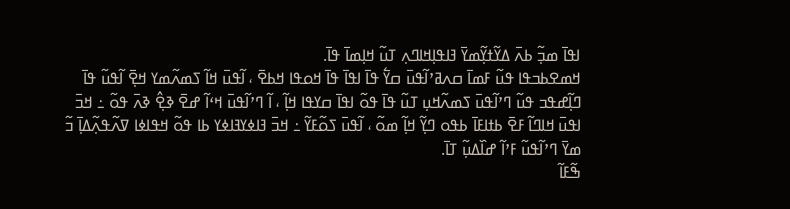ߊߟߊ߫ ߘߏ߲߬ ߕߍ߫ ߡߌ߬ߙߌ߲߬ߘߌ߫ ߔߊߟߊ߲ߞߊߣߍ߲ ߠߎ߬ ߞߊ߲ߘߊ߫ ߟߊ߫.
ߞߘߐߕߏߟߊ ߟߎ߬ ߓߘߊ߫ ߛߍߥߴߊ߬ߟߎ߫ ߛߌ߱ ߟߊ߫ ߊߟߊ߫ ߟߊ߫ ߞߋߟߊ ߞߕߐ߫ ، ߊ߬ߟߎ߫ ߞߊ߬ ߖߘߍ߬ߘߌ ߞߐ߲߫ ߊ߬ߟߎ߬ ߟߊ߫ ߣߊ߲߬ߝߟߏ ߟߎ߬ ߣߴߊ߬ߟߎ߫ ߖߘߍ߬ߞߎ߲ ߠߎ߬ ߟߊ߫ ߟߋ߬ ߊߟߊ߫ ߛߌߟߊ ߞߊ߲߬ ، ߊ߬ ߣߴߊ߬ߟߎ߫ ߞߵߊ߬ ߝߐ߫ ߢߐ߲߮ ߢߍ߫ ߟߋ߬ ߸ ߞߏ߫ ߊߟߎ߫ ߞߊߣߊ߬ ߓߐ߫ ߕߙߊߓߊ߫ ߕߟߋ ߣߌ߲߬ ߞߊ߲߬ ߘߋ߬ ، ߊ߬ߟߎ߫ ߖߋ߬ߓߌ߬ ߸ ߞߏ߫ ߔߊߦߌߔߊߦߌ ߕߊ ߟߋ߬ ߞߟߊߦߊ ߜߍ߬ߟߍ߲߬ߡߊ߲߫ ߏ߬ ߘߌ߫ ߣߴߊ߬ߟߎ߬ ߓߴߊ߬ ߝߊ߰ߡߎ߲߬ ߠߊ߫.
ߒ߬ߓߊ߬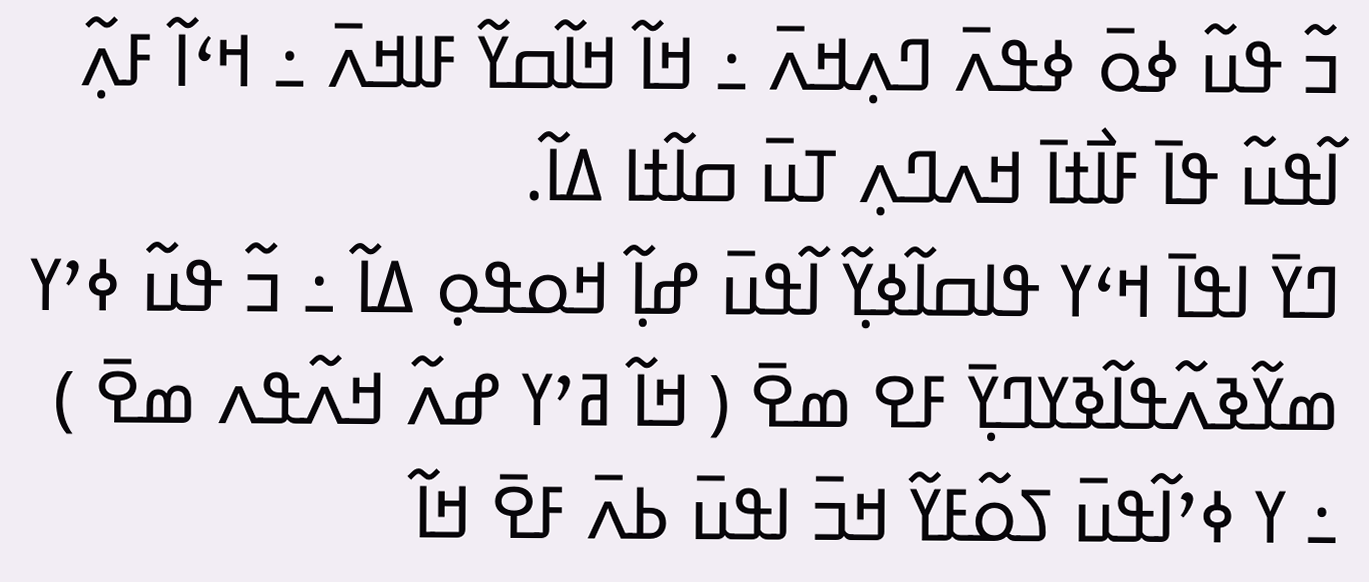ߏ߬ ߟߎ߬ ߦߋ߫ ߦߟߍ߫ ߣߍ߲ߞߍ߫ ߸ ߞߊ߬ ߞߊ߬ߛߌ߬ ߓߊߞߍ߫ ߸ ߞߵߊ߬ ߓߍ߲߬ ߊ߬ߟߎ߬ ߟߊ߫ ߓߊ߯ߙߊ߫ ߞߍߣߍ߲ ߠߎ߫ ߛߊ߬ߙߊ ߡߊ߬.
ߣߌ߫ ߊߟߊ߫ ߞߵߌ ߟߊߛߊ߬ߦߌ߲߬ ߊ߬ߟߎ߫ ߝߊ߲߬ ߞߋߟߋ߲ ߡߊ߬ ߸ ߏ߬ ߟߎ߬ ߦߴߌ ߘߌ߬ߢߍ߬ߟߊ߬ߢߌߣߌ߲߫ ߓߐ ߘߐ߫ ( ߞߊ߬ ߥߴߌ ߝߍ߬ ߞߍ߬ߟߍ ߘߐ߫ ) ߸ ߌ ߦߴߊ߬ߟߎ߫ ߖߋ߬ߓߌ߬ ߞߏ߫ ߊߟߎ߫ ߕߍ߫ ߓߐ߫ ߞߊ߬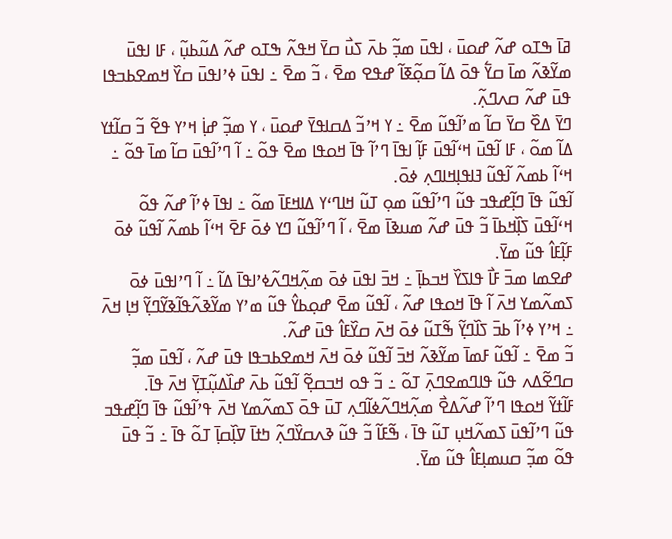ߥߊ߫ ߒߠߋ ߝߍ߬ ߝߋߎ߫ ، ߊߟߎ߫ ߘߏ߲߬ ߕߍ߫ ߖߎ߯ ߛߌ߫ ߞߟߍ߬ ߒߠߋ ߝߍ߬ ߡߎ߬ߕߎ߲߬ ، ߓߊ ߊߟߎ߫ ߘߌ߬ߢߍ߬ ߘߊ߫ ߛߌ߱ ߟߋ߫ ߡߊ߬ ߛߋ߲߬ߧߊ߬ ߝߟߐ ߘߐ߫ ، ߏ߬ ߘߐ߫ ߸ ߊߟߎ߫ ߦߴߊߟߎ߫ ߛߌ߰ ߞߘߐߕߏߟߊ ߟߎ߫ ߝߍ߬ ߛߍߣߍ߲߬.
ߣߌ߫ ߡߐ߰ ߛߌ߫ ߛߊ߬ ߘߴߊ߬ߟߎ߬ ߘߐ߫ ߸ ߌ ߞߴߏ߬ ߡߛߊߟߌ߫ ߝߋߎ߫ ، ߌ ߘߏ߲߬ ߝߊ߲߭ ߞߴߌ ߟߐ߬ ߏ߬ ߛߊ߬ߙߌ ߡߊ߬ ߘߋ߬ ، ߓߊ ߊ߬ߟߎ߫ ߞߵߊ߬ߟߎ߫ ߓߊ߲߬ ߊߟߊ߫ ߣߴߊ߬ ߟߊ߫ ߞߋߟߊ ߘߐ߫ ߟߋ߬ ߸ ߊ߬ ߣߴߊ߬ߟߎ߫ ߛߊ߬ ߘߊ߫ ߟߋ߬ ߸ ߞߵߊ߬ ߕߘߍ߬ ߊ߬ߟߎ߬ ߔߊߟߊ߲ߞߊߣߍ߲ ߦߋ߫.
ߊ߬ߟߎ߬ ߟߊ߫ ߣߊ߲߬ߝߟߏ ߟߎ߬ ߣߴߊ߬ߟߎ߬ ߘߋ߲ ߠߎ߬ ߞߊߣߵߌ ߡߊߞߓߊ߫ ߘߋ߬ ߸ ߊߟߊ߫ ߦߴߊ߬ ߝߍ߬ ߟߋ߬ ߞߵߊ߬ߟߎ߫ ߖߊ߲߰ߞߕߊ߫ ߏ߬ ߟߎ߫ ߝߍ߬ ߘߎߢߊ߫ ߘߐ߫ ، ߊ߬ ߣߴߊ߬ߟߎ߬ ߣߌ ߦߋ߫ ߓߐ߫ ߞߵߊ߬ ߕߘߍ߬ ߊ߬ߟߎ߬ ߦߋ߫ ߓߊ߲߬ߓߊ߮ ߟߎ߬ ߘߌ߫.
ߝߐߘߊ ߘߏ߫ ߓߊ߯ ߟߊߖߌ߰ ߞߏߕߊ߲߫ ߸ ߞߏ߫ ߊߟߎ߫ ߦߋ߫ ߘߍ߲߬ߞߣߍ߬ߦߴߊߟߊ߫ ߡߊ߬ ߸ ߊ߬ ߣߴߊߟߎ߫ ߦߋ߫ ߖߘߍ߬ߘߌ ߞߍ߫ ߊ߬ ߟߊ߫ ߞߋߟߊ ߝߍ߬ ، ߊ߬ߟߎ߬ ߘߐ߫ ߝߋ߲ߕߌ߮ ߟߎ߬ ߘߴߌ ߘߌ߬ߢߍ߬ߟߊ߬ߢߌ߬ߣߌ߲߬ ߞߊ߲ ߞߍ߫ ߸ ߞߴߌ ߦߴߊ߬ ߕߏ߫ ߖߊ߰ߣߌ߲߬ ߒ߬ߠߎ߬ ߦߋ߫ ߞߍ߫ ߛߌ߰ߓߊ߮ ߟߎ߫ ߝߍ߬.
ߏ߬ ߘߐ߫ ߸ ߊ߬ߟߎ߬ ߓߘߊ߫ ߘߌ߬ߢߍ߬ ߞߏ߫ ߊ߬ߟߎ߬ ߦߋ߫ ߞߍ߫ ߞߘߐߕߏߟߊ ߟߎ߫ ߝߍ߬ ، ߊ߬ߟߎ߫ ߘߏ߲߬ ߛߣߐ߬ߡߍ ߟߎ߬ ߟߊߣߘߐߣߍ߲߫ ߠߋ߬ ߸ ߏ߬ ߟߋ ߞߏߛߐ߲߬ ߊ߬ߟߎ߬ ߕߍ߫ ߝߊ߰ߡߎ߲߬ߠߌ߲߫ ߞߍ߫ ߟߊ߫.
ߓߊ߬ߙߌ߬ ߞߋߟߊ ߣߴߊ߬ ߝߍ߬ߡߐ߯ ߘߍ߲߬ߞߣߍ߬ߦߊ߬ߣߍ߲ ߠߎ߫ ߟߋ߫ ߖߘߍ߬ߘߌ ߞߍ߫ ߟߴߊ߬ߟߎ߬ ߟߊ߫ ߣߊ߲߬ߝߟߏ ߟߎ߬ ߣߴߊ߬ߟߎ߫ ߖߘߍ߬ߞߎ߲ ߠߎ߬ ߟߊ߫ ، ߒ߬ߓߊ߬ ߏ߬ ߟߎ߬ ߢߍߛߌ߰ߣߍ߲߬ ߤߙߊ߫ ߜߊ߲߰ߛߊ߲߫ ߠߋ߬ ߟߊ߫ ߸ ߏ߬ ߟߎ߫ ߟߋ߬ ߘߏ߲߬ ߛߎߘߊ߲ߓߊ߮ ߟߎ߬ ߘߌ߫.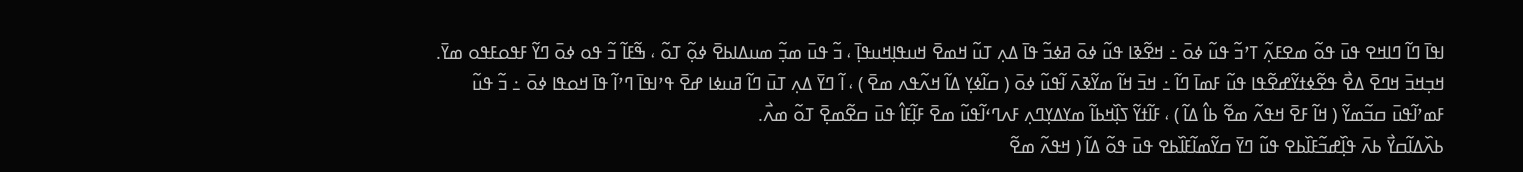ߊߟߊ߫ ߣߊ߬ ߣߊߞߐ ߟߎ߫ ߟߋ߬ ߘߐߓߍ߲߬ ߠߴߏ߬ ߟߎ߬ ߦߋ߫ ߸ ߞߐ߬ߢߊ ߟߎ߬ ߦߋ߫ ߥߦߏ߬ ߟߊ߫ ߡߍ߲ ߠߎ߬ ߞߘߐ߫ ߞߎߟߊ߲ߞߎߟߊ߲߫ ، ߏ߬ ߟߎ߫ ߘߏ߲߬ ߘߎߡߊߕߐ߫ ߦߋ߲߬ ߠߋ߬ ، ߒ߬ߓߊ߬ ߏ߬ ߟߋ ߦߋ߫ ߣߌ߬ ߓߟߋߓߟߋ ߘߌ߫.
ߞߏ߲ߞߏ߫ ߞߣߐ߫ ߡߐ߯ ߟߐ߬ߦߙߌ߬ߝߐ߬ߟߊ ߟߎ߬ ߓߘߊ߫ ߣߊ߬ ߸ ߞߏ߫ ߞߊ߬ ߘߌ߬ߢߍ߫ ߊ߬ߟߎ߬ ߦߋ߫ ( ߛߊ߬ߦߌ߲ ߡߊ߬ ߞߍ߬ߟߍ ߘߐ߫ ) ، ߊ߬ ߣߌ߫ ߡߍ߲ ߠߎ߫ ߣߊ߬ ߥߎߦߊ ߝߐ߫ ߟߴߊߟߊ߫ ߣߴߊ߬ ߟߊ߫ ߞߋߟߊ ߦߋ߫ ߸ ߏ߬ ߟߎ߬ ߓߘߴߊ߬ߟߎ߫ ߛߏ߬ߘߌ߬ ( ߞߊ߬ ߓߐ߫ ߞߟߍ߬ ߘߐ߬ ߕߊ߮ ߡߊ߬ ) ، ߓߊ߬ߙߌ߬ ߖߊ߲߰ߞߕߊ߬ ߘߌߡߌ߲ߣߍ߲ ߓߍߣߵߊ߬ߟߎ߬ ߘߐ߫ ߓߊ߲߬ߓߊ߮ ߟߎ߫ ߛߐ߬ߘߐ߲߫ ߠߋ߬ ߘߍ߯.
ߕߍ߰ߡߊ߬ߛߌ߯ ߕߍ߫ ߟߊ߲߰ߝߏ߬ߓߊ߰ߕߐ ߟߎ߬ ߣߌ߫ ߛߌ߬ߘߊ߬ߓߊ߰ߕߐ ߟߎ߫ ߟߋ߬ ߡߊ߬ ( ߞߟߍ߬ ߘߐ߬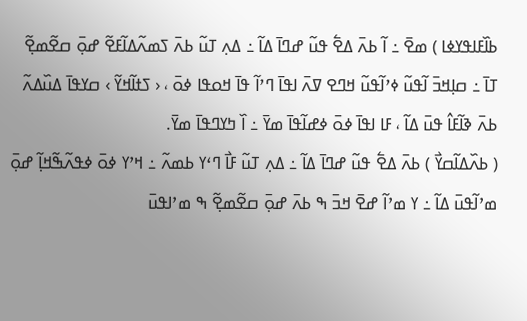ߕߊ߰ߓߊߟߌߦߊ ) ߘߐ߫ ߸ ߊ߬ ߕߍ߫ ߡߐ߱ ߟߎ߬ ߝߣߊ߫ ߡߊ߬ ߸ ߡߍ߲ ߠߎ߬ ߕߍ߫ ߖߘߍ߬ߡߊ߬ߓߐ߬ ߝߋ߲߫ ߛߐ߬ߘߐ߲߬ ߠߊ߫ ߸ ߛߊ߲ߞߏ߫ ߊ߬ߟߎ߬ ߦߴߊ߬ߟߎ߬ ߞߣߐ ߜߍ߫ ߊߟߊ߫ ߣߴߊ߬ ߟߊ߫ ߞߋߟߊ ߦߋ߫ ، ‹ ߖߙߊ߬ߞߌ߬ › ߛߌߟߊ߫ ߡߎ߰ߡߍ߬ ߕߍ߫ ߢߊ߬ߓߊ߮ ߟߎ߫ ߡߊ߬ ، ߓߊ ߊߟߊ߫ ߦߋ߫ ߦߝߊ߬ߟߊ߫ ߘߌ߫ ߸ ߊ߰ ߤߌߣߟߊ߫ ߘߌ߫.
( ߕߍ߰ߡߊ߬ߛߌ߯ ) ߕߍ߫ ߡߐ߱ ߟߎ߬ ߝߣߊ߫ ߡߊ߬ ߸ ߡߍ߲ ߠߎ߬ ߓߊ߯ ߣߵߌ ߕߘߍ߬ ߸ ߞߴߌ ߦߋ߫ ߦߟߍ߬ߒ߬ߞߊ߲߬ ߝߋ߲߫ ߘߴߊ߬ߟߎ߫ ߡߊ߬ ߸ ߌ ߘߴߊ߬ ߝߐ߫ ߞߏ߫ ߒ ߕߍ߫ ߝߋ߲߫ ߛߐ߬ߘߐ߲߬ ߒ ߘߴߊߟߎ߫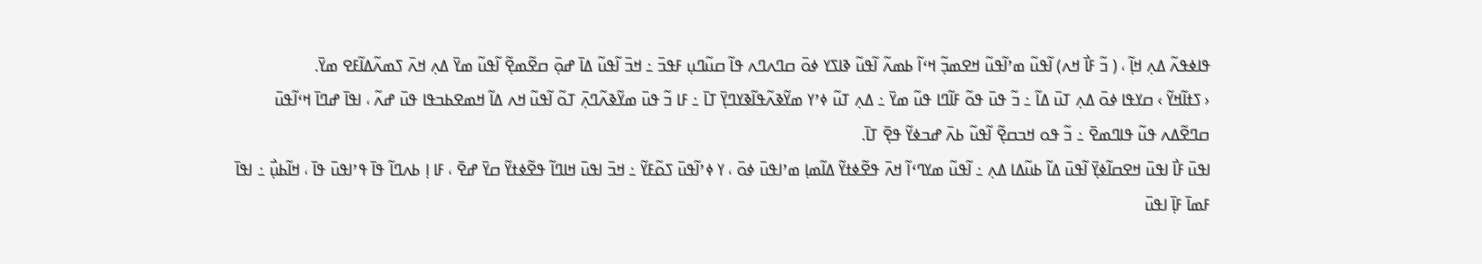ߟߊߦߟߍ߬ ߡߍ߲ ߞߊ߲߬ ، ( ߏ߬ ߓߊ߯ ߞߍ) ߊ߬ߟߎ߬ ߘߴߊ߬ߟߎ߬ ߞߐߘߏ߲߬ ߞߵߊ߬ ߕߘߍ߬ ߊ߬ߟߎ߬ ߢߊߖߌ ߦߋ߫ ߛߣߍߣߍ ߟߊ߬ ߛߎ߬ߣߎ߲ ߓߟߏ߫ ߸ ߞߏ߫ ߊ߬ߟߎ߬ ߡߊ߫ ߝߋ߲߫ ߛߐ߬ߘߐ߲߬ ߊ߬ߟߎ߬ ߘߌ߫ ߡߍ߲ ߞߍ߫ ߖߘߍ߬ߡߊ߬ߓߐ ߘߌ߫.
‹ ߖߙߊ߬ߞߌ߬ › ߛߌߟߊ ߦߋ߫ ߡߍ߲ ߠߎ߫ ߡߊ߬ ߸ ߏ߬ ߟߎ߫ ߟߋ߬ ߓߊ߬ߣߊ ߟߎ߬ ߘߌ߫ ߸ ߡߍ߲ ߠߎ߬ ߦߴߌ ߘߌ߬ߢߍ߬ߟߊ߬ߢߌߣߌ߲߫ ߠߊ߫ ߸ ߓߊ ߏ߬ ߟߎ߫ ߘߌ߬ߢߍ߬ߣߍ߲߫ ߠߋ߬ ߊ߬ߟߎ߬ ߞߍ ߡߊ߬ ߞߘߐߕߏߟߊ ߟߎ߫ ߝߍ߬ ، ߊߟߊ߫ ߝߣߊ߫ ߞߵߊ߬ߟߎ߫ ߛߣߐ߬ߡߍ ߟߎ߬ ߟߊߣߘߐ߫ ߸ ߏ߬ ߟߋ ߞߏߛߐ߲߬ ߊ߬ߟߎ߬ ߕߍ߫ ߝߏߦߌ߬ ߟߐ߲߫ ߠߊ߫.
ߊߟߎ߫ ߓߊ߯ ߊߟߎ߫ ߞߐߛߊ߬ߦߌ߲߫ ߊ߬ߟߎ߫ ߡߊ߬ ߕߎ߬ߡߊ ߡߍ߲ ߸ ߊ߬ߟߎ߬ ߘߌߣߵߊ߬ ߞߍ߫ ߟߐ߬ߦߙߌ߬ ߡߊ߬ߘߊ߲ ߘߴߊߟߎ߫ ߦߋ߫ ، ߌ ߦߴߊ߬ߟߎ߫ ߖߋ߬ߓߌ߬ ߸ ߞߏ߫ ߊߟߎ߫ ߞߊߣߊ߬ ߟߐ߬ߦߙߌ߬ ߛߌ߫ ߝߐ߫ ، ߓߊ ߊ߲ ߕߍߣߊ߬ ߟߊ߫ ߟߴߊߟߎ߫ ߟߊ߫ ، ߞߊ߬ߕߎ߲߯ ߸ ߊߟߊ߫ ߓߘߊ߫ ߓߊ߲߫ ߊߟߎ߫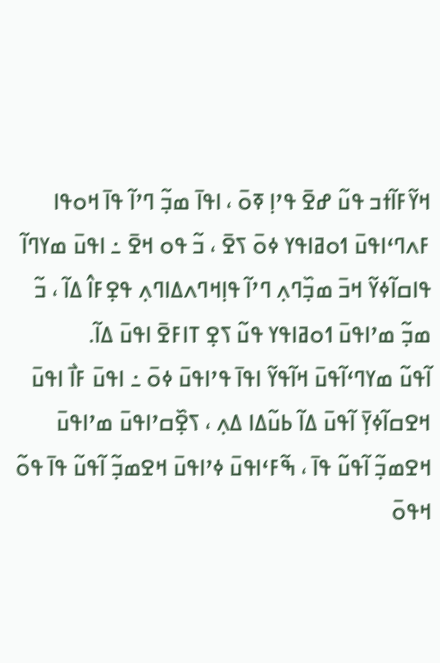ߞߌ߬ߓߊ߬ߙߏ ߟߎ߬ ߝߐ߫ ߟߴߊ߲ ߧߋ߫ ، ߊߟߊ߫ ߘߏ߲߬ ߣߴߊ߬ ߟߊ߫ ߞߋߟߊ ߓߍߣߵߊߟߎ߫ ߗߋߥߊߟߌ ߦߋ߫ ߖߐ߫ ، ߏ߬ ߟߋ ߞߐ߫ ߸ ߊߟߎ߫ ߘߌߣߊ߬ ߟߊߛߊ߬ߦߌ߬ ߞߏ߫ ߘߏ߲߰ߣߍ߲ ߣߴߊ߬ ߟߊ߲ߞߣߍߡߊߣߍ߲ ߟߐ߲ߓߊ߮ ߡߊ߬ ، ߏ߬ ߘߏ߲߬ ߘߴߊߟߎ߫ ߗߋߥߊߟߌ ߟߎ߬ ߖߐ߲ ߠߊߓߐ߫ ߊߟߎ߫ ߡߊ߬.
ߊ߬ߟߎ߬ ߘߌߣߵߊ߬ߟߎ߫ ߞߊ߬ߟߌ߬ ߊߟߊ߫ ߟߴߊߟߎ߫ ߦߋ߫ ߸ ߊߟߎ߫ ߓߊ߯ ߊߟߎ߫ ߞߐߛߊ߬ߦߌ߲߫ ߊ߬ߟߎ߫ ߡߊ߬ ߕߎ߬ߡߊ ߡߍ߲ ، ߖߐ߲߰ߛߴߊߟߎ߫ ߘߴߊߟߎ߫ ߞߐߘߏ߲߬ ߊ߬ߟߎ߬ ߟߊ߫ ، ߒ߬ߓߵߊߟߎ߫ ߦߴߊߟߎ߫ ߞߐߘߏ߲߬ ߊ߬ߟߎ߬ ߟߊ߫ ߟߋ߬ ߞߟߋ߫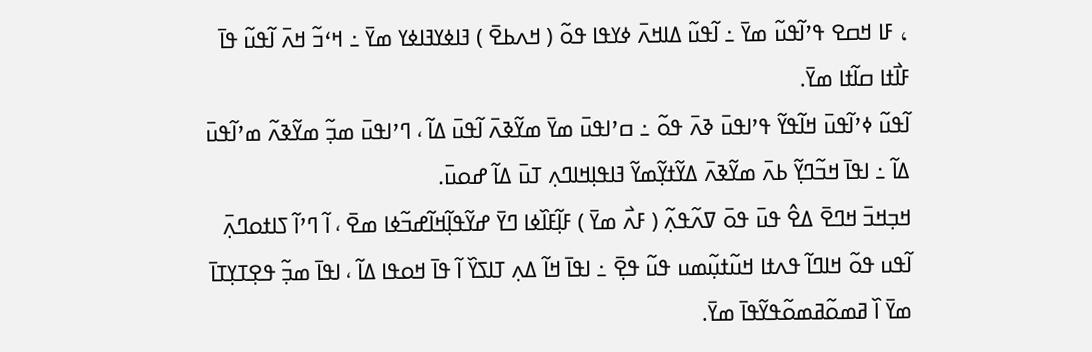، ߓߊ ߞߛߐ ߟߴߊ߬ߟߎ߬ ߘߌ߫ ߸ ߊ߬ߟߎ߬ ߡߊߞߍ߫ ߦߌߟߊ ߟߋ߬ ( ߞߍߕߐ߫ ) ߔߊߦߌߔߊߦߌ ߘߌ߫ ߸ ߞߵߏ߬ ߞߍ߫ ߊ߬ߟߎ߬ ߟߊ߫ ߓߊ߯ߙߊ ߛߊ߬ߙߊ ߘߌ߫.
ߊ߬ߟߎ߬ ߦߴߊ߬ߟߎ߫ ߞߊ߬ߟߌ߬ ߟߴߊߟߎ߫ ߢߍ߫ ߟߋ߬ ߸ ߛߴߊߟߎ߫ ߘߌ߫ ߘߌ߬ߢߍ߫ ߊ߬ߟߎ߫ ߡߊ߬ ، ߣߴߊߟߎ߫ ߘߏ߲߬ ߘߌ߬ߢߍ߬ ߘߴߊ߬ߟߎ߫ ߡߊ߬ ߸ ߊߟߊ߫ ߞߏ߬ߣߌ߲߬ ߕߍ߫ ߘߌ߬ߢߍ߫ ߡߌ߬ߙߌ߲߬ߘߌ߬ ߔߊߟߊ߲ߞߊߣߍ߲ ߠߎ߫ ߡߊ߬ ߝߋߎ߫.
ߞߏ߲ߞߏ߫ ߞߣߐ߫ ߡߐ߮ ߟߎ߫ ߟߋ߫ ߜߍ߬ߟߍ߲߬ ( ߓߍ߯ ߘߌ߫ ) ߓߊ߲߬ߓߊ߰ߦߊ ߣߌ߫ ߝߌ߬ߟߊ߲߬ߞߊ߬ߝߏ߬ߦߊ ߘߐ߫ ، ߊ߬ ߣߴߊ߬ ߖߊߙߋߣߍ߲߫ ߊ߬ߟߎ ߟߋ߬ ߞߊߣߊ߬ ߟߍߙߊ ߞߎ߬ߙߎ߲߬ߘߎ ߟߎ߬ ߟߐ߲߫ ߸ ߊߟߊ߫ ߞߊ߬ ߡߍ߲ ߠߊߖߌ߰ ߊ߬ ߟߊ߫ ߞߋߟߊ ߡߊ߬ ، ߊߟߊ߫ ߘߏ߲߬ ߟߐ߲ߠߌ߲ߠߊ߫ ߘߌ߫ ߊ߰ ߥߘߋ߬ߥߘߋ߬ߟߌ߬ߟߊ߫ ߘߌ߫.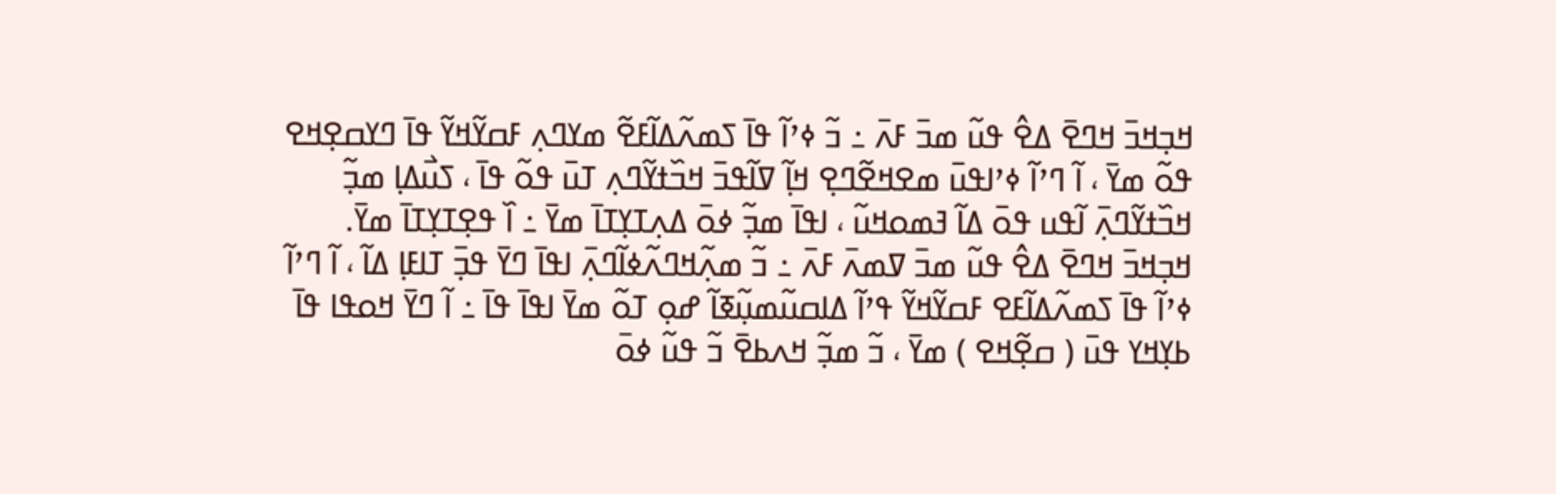ߞߏ߲ߞߏ߫ ߞߣߐ߫ ߡߐ߮ ߟߎ߬ ߘߏ߫ ߓߍ߫ ߸ ߏ߬ ߦߴߊ߬ ߟߊ߫ ߖߘߍ߬ߡߊ߬ߓߐ߬ ߘߌߣߍ߲ ߓߛߌ߬ߞߌ߬ ߟߊ߫ ߣߌߛߐ߲ߞߐ ߟߋ߬ ߘߌ߫ ، ߊ߬ ߣߴߊ߬ ߦߴߊߟߎ߫ ߘߐߞߐ߬ߣߐ߲ ߞߊ߲߬ ߜߊ߬ߟߏ߫ ߞߏ߰ߙߌ߬ߣߍ߲ ߠߎ߫ ߟߋ߬ ߟߊ߫ ، ߖߎ߯ߡߊ߲ ߘߏ߲߬ ߞߏ߰ߙߌ߬ߣߍ߲߫ ߊ߬ߟߎ ߟߋ߫ ߡߊ߬ ߔߘߋߞߎ߬ ، ߊߟߊ߫ ߘߏ߲߬ ߦߋ߫ ߡߍ߲ߠߌ߲ߠߊ߫ ߘߌ߫ ߸ ߊ߰ ߟߐ߲ߠߌ߲ߠߊ߫ ߘߌ߫.
ߞߏ߲ߞߏ߫ ߞߣߐ߫ ߡߐ߮ ߟߎ߬ ߘߏ߫ ߜߘߍ߫ ߓߍ߫ ߸ ߏ߬ ߘߍ߲߬ߞߣߍ߬ߦߊ߬ߣߍ߲߫ ߊߟߊ߫ ߣߌ߫ ߟߏ߲߫ ߠߊߓߊ߲ ߡߊ߬ ، ߊ߬ ߣߴߊ߬ ߦߴߊ߬ ߟߊ߫ ߖߘߍ߬ߡߊ߬ߓߐ ߓߛߌ߬ߞߌ߬ ߟߴߊ߬ ߡߊߛߎ߬ߘߎ߲߬ߧߊ߬ ߝߋ߲ ߠߋ߬ ߘߌ߫ ߊߟߊ߫ ߟߊ߫ ߸ ߊ߬ ߣߌ߫ ߞߋߟߊ ߟߊ߫ ߕߌ߲ߞߌ ߟߎ߫ ( ߛߐ߲߬ߞߐ ) ߘߌ߫ ، ߏ߬ ߘߏ߲߬ ߞߍߕߐ߫ ߏ߬ ߟߎ߬ ߦߋ߫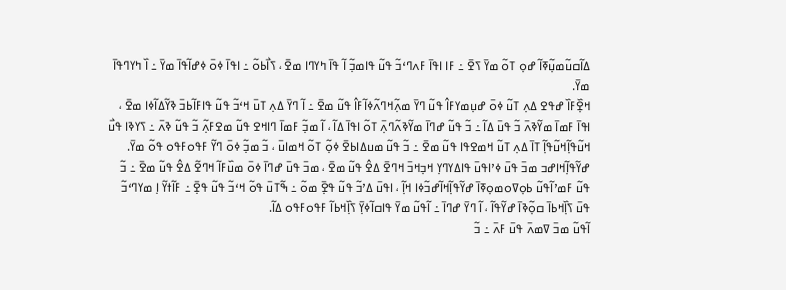ߡߊ߬ߛߎ߬ߘߎ߲߬ߧߊ߬ ߝߋ߲ ߠߋ߬ ߘߌ߫ ߖߐ߫ ߸ ߓߊ ߊߟߊ߫ ߓߍߣߵߏ߬ ߟߎ߬ ߟߊߘߏ߲߬ ߊ߬ ߟߊ߫ ߤߌߣߊ ߘߐ߫ ، ߖߊ߯ߕߋ߬ ߸ ߊߟߊ߫ ߦߋ߫ ߦߝߊ߬ߟߊ߫ ߘߌ߫ ߸ ߊ߰ ߤߌߣߟߊ߫ ߘߌ߫.
ߞߐ߲߰ߓߊ߰ ߝߟߐ ߡߍ߲ ߠߎ߬ ߦߋ߫ ߝߎ߲ߘߌߓߊ߮ ߟߎ߬ ߣߌ߫ ߘߍ߲߬ߞߣߍ߬ߦߊ߬ߓߊ߮ ߟߎ߬ ߘߐ߫ ߸ ߊ߬ ߣߌ߫ ߡߍ߲ ߠߎ߫ ߞߵߏ߬ ߟߎ߬ ߟߊߓߊ߬ߕߏ߫ ߢߌ߬ߡߊ߬ߦߊ ߘߐ߫ ، ߊߟߊ߫ ߓߘߊ߫ ߘߌ߬ߢߍ߫ ߏ߬ ߟߎ߫ ߡߊ߬ ߸ ߏ߬ ߟߎ߬ ߝߣߊ߫ ߘߌ߬ߢߍ߬ߣߍ߲߫ ߠߋ߬ ߊߟߊ߫ ߡߊ߬ ، ߊ߬ ߘߏ߲߬ ߓߘߊ߫ ߣߊߞߐ ߟߎ߬ ߘߐߓߍ߲߬ ߏ߬ ߟߎ߬ ߢߍ߫ ߸ ߖߌߢߊ ߟߎ߯ ߞߎ߬ߟߊ߲߬ߞߎ߬ߟߊ߲߬ ߠߊ߫ ߡߍ߲ ߠߎ߬ ߞߘߐߟߊ ߟߎ߬ ߘߐ߫ ߸ ߏ߬ ߟߎ߬ ߘߎߡߊߕߐ߫ ߦߋ߲߬ ߠߋ߬ ߞߘߊߎ߫ ، ߏ߬ ߘߏ߲߬ ߦߋ߫ ߣߌ߬ ߓߟߋߓߟߋ ߟߋ߬ ߘߌ߫.
ߝߌ߬ߟߊ߲߬ߞߊߝߏ ߘߏ߫ ߟߎ߫ ߦߴߊߟߎ߫ ߟߊߡߌߣߌ߲ ߞߏ߲ߞߏ߫ ߞߣߐ߫ ߡߐ߮ ߟߎ߬ ߘߐ߫ ، ߘߏ߫ ߟߎ߫ ߝߣߊ߫ ߦߋ߫ ߘߎ߰ߓߊ߬ ߞߣߐ߬ ߡߐ߮ ߟߎ߬ ߘߐ߫ ߸ ߏ߬ ߟߎ߬ ߓߘߴߊ߬ߟߎ߬ ߕߋ߲ߜߋߘߋ߲ߧߊ߫ ߝߌ߬ߟߊ߲߬ߞߊ߬ߝߏ߬ߦߊ ߞߊ߲߬ ، ߊߟߎ߫ ߡߴߏ߬ ߟߎ߬ ߟߐ߲߫ ߘߋ߬ ߸ ߒ߬ߠߎ߫ ߟߋ߬ ߞߵߏ߬ ߟߎ߬ ߟߐ߲߫ ߸ ߓߊ߬ߙߌ߬ ߊ߲ ߘߌߣߵߏ߬ ߟߎ߫ ߖߊ߲߰ߞߕߊ߫ ߛߋ߲߬ߢߊ߫ ߝߌ߬ߟߊ߬ ، ߊ߬ ߣߌ߫ ߝߣߊ߫ ߸ ߊ߬ߟߎ߬ ߘߌ߫ ߟߊߛߊ߬ߦߌ߲߫ ߖߊ߲߰ߞߕߊ߬ ߓߟߋߓߟߋ ߡߊ߬.
ߊ߬ߟߎ߬ ߘߏ߫ ߜߘߍ߫ ߟߎ߫ ߓߍ߫ ߸ ߏ߬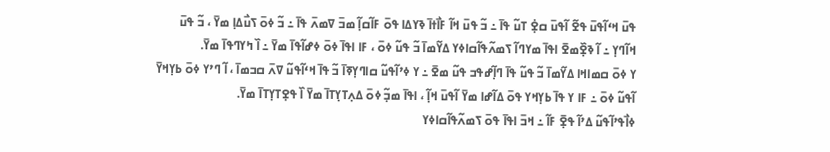ߟߎ߫ ߞߵߊ߬ߟߎ߫ ߟߐ߬ ߊ߬ߟߎ߫ ߛߐ߲߭ ߠߎ߬ ߟߊ߫ ߸ ߏ߬ ߟߎ߫ ߞߊ߬ ߓߊ߯ߙߊ߫ ߢߌߡߊ ߟߋ߫ ߓߊ߬ߛߊ߲߬ ߘߏ߫ ߜߘߍ߫ ߟߊ߫ ߸ ߏ߬ ߦߋ߫ ߖߎ߯ߡߊ߲ ߘߌ߫ ، ߏ߬ ߟߎ߫ ߞߊ߬ߣߌ߲ ߸ ߊ߬ ߢߐ߲߰ߘߐ߫ ߊߟߊ߫ ߘߌߣߊ߬ ߖߘߍ߬ߟߊ߬ߛߊߦߌ ߡߌ߬ߘߊ߫ ߏ߬ ߟߎ߬ ߦߋ߫ ، ߓߊ ߊߟߊ߫ ߦߋ߫ ߦߝߊ߬ߟߊ߫ ߘߌ߫ ߸ ߊ߰ ߤߌߣߟߊ߫ ߘߌ߫.
ߌ ߦߋ߫ ߛߘߊߞߊ ߡߌ߬ߘߊ߫ ߏ߬ ߟߎ߬ ߟߊ߫ ߣߊ߲߬ߝߟߏ ߟߎ߬ ߘߐ߫ ߸ ߌ ߦߴߊ߬ߟߎ߬ ߛߊߣߌ߲ߧߊ߫ ߏ߬ ߟߊ߫ ߞߵߊ߬ߟߎ߬ ߜߍ߫ ߛߏߘߊ߫ ، ߊ߬ ߣߴߌ ߦߋ߫ ߕߌ߲ߞߌ߫ ߊ߬ߟߎ߬ ߦߋ߫ ߸ ߓߊ ߌ ߟߊ߫ ߕߌ߲ߞߌ ߟߋ߫ ߡߊ߬ߝߊ ߘߌ߫ ߊ߬ߟߎ߫ ߞߊ߲߬ ، ߊߟߊ߫ ߘߏ߲߬ ߦߋ߫ ߡߍ߲ߠߌ߲ߠߊ߫ ߘߌ߫ ߊ߰ ߟߐ߲ߠߌ߲ߠߊ߫ ߘߌ߫.
ߦߊ߯ߟߴߊ߬ߟߎ߬ ߡߴߊ߬ ߟߐ߲߫ ߓߊ߬ ߸ ߞߏ߫ ߊߟߊ߫ ߟߋ߫ ߖߘߍ߬ߟߊ߬ߛߊߦߌ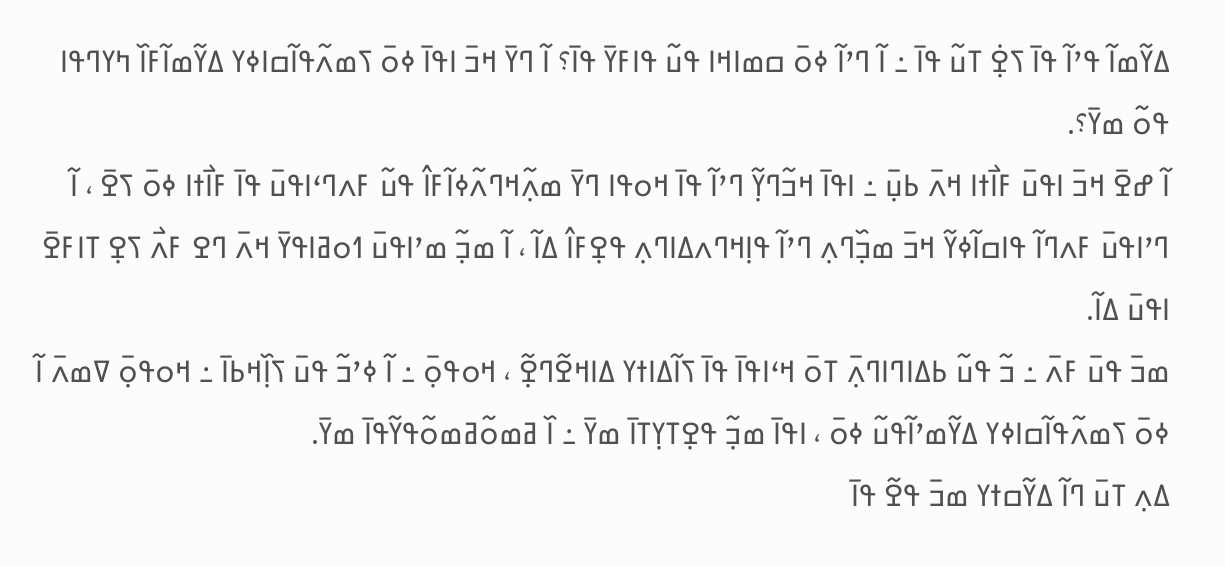ߡߌ߬ߘߊ߬ ߟߴߊ߬ ߟߊ߫ ߖߐ߲߭ ߠߎ߬ ߟߊ߫ ߸ ߊ߬ ߣߴߊ߬ ߦߋ߫ ߛߘߊߞߊ ߟߎ߬ ߟߊߓߌ߫ ߟߊ߫؟ ߊ߬ ߣߌ߫ ߞߏ߫ ߊߟߊ߫ ߦߋ߫ ߖߘߍ߬ߟߊ߬ߛߊߦߌ ߡߌ߬ߘߊ߬ߓߊ߰ ߤߌߣߟߊ ߟߋ߬ ߘߌ߫؟.
ߊ߬ ߝߐ߫ ߞߏ߫ ߊߟߎ߫ ߓߊ߯ߙߊ ߞߍ߫ ߕߎ߲߫ ߸ ߊߟߊ߫ ߞߏ߬ߣߌ߲߬ ߣߴߊ߬ ߟߊ߫ ߞߋߟߊ ߣߌ߫ ߘߍ߲߬ߞߣߍ߬ߦߊ߬ߓߊ߮ ߟߎ߬ ߓߍߣߵߊߟߎ߫ ߟߊ߫ ߓߊ߯ߙߊ ߦߋ߫ ߖߐ߫ ، ߊ߬ ߣߴߊߟߎ߫ ߓߍߣߊ߬ ߟߊߛߊ߬ߦߌ߬ ߞߏ߫ ߘߏ߲߰ߣߍ߲ ߣߴߊ߬ ߟߊ߲ߞߣߍߡߊߣߍ߲ ߟߐ߲ߓߊ߮ ߡߊ߬ ، ߊ߬ ߘߏ߲߬ ߘߴߊߟߎ߫ ߗߋߥߊߟߌ߫ ߞߍ߫ ߣߐ ߓߍ߯ ߖߐ߲ ߠߊߓߐ߫ ߊߟߎ߫ ߡߊ߬.
ߘߏ߫ ߟߎ߫ ߓߍ߫ ߸ ߏ߬ ߟߎ߬ ߕߡߊߣߊߣߍ߲߫ ߠߋ߫ ߞߵߊߟߊ߫ ߟߊ߫ ߖߊ߬ߡߊߙߌ ߡߊߞߐ߬ߣߐ߲߬ ، ߞߋߟߋ߲߫ ߸ ߊ߬ ߦߴߏ߬ ߟߎ߫ ߖߊ߲߰ߞߕߊ߫ ߸ ߞߋߟߋ߲߫ ߜߘߍ߫ ߊ߬ ߦߋ߫ ߖߘߍ߬ߟߊ߬ߛߊߦߌ ߡߌ߬ߘߴߊ߬ߟߎ߬ ߦߋ߫ ، ߊߟߊ߫ ߘߏ߲߬ ߟߐ߲ߠߌ߲ߠߊ߫ ߘߌ߫ ߸ ߊ߰ ߥߘߋ߬ߥߘߋ߬ߟߌ߬ߟߊ߫ ߘߌ߫.
ߡߍ߲ ߠߎ߫ ߣߊ߬ ߡߌ߬ߛߙߌ ߘߏ߫ ߟߐ߬ ߟߊ߫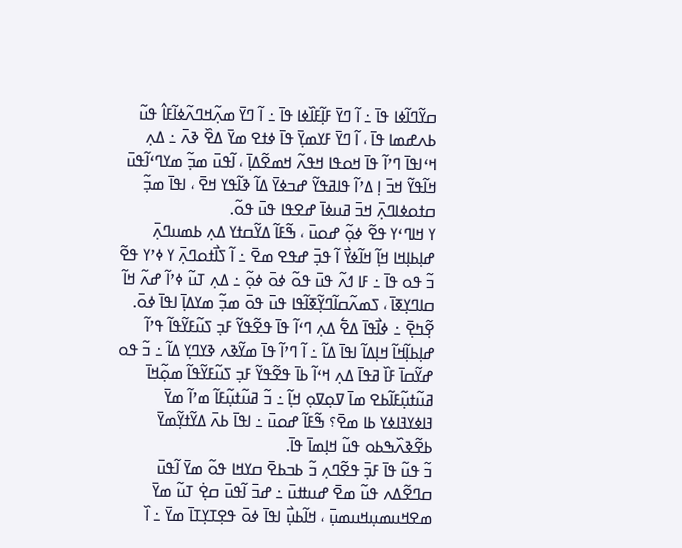ߛߌ߬ߣߊ߬ߦߊ ߟߊ߫ ߸ ߊ߬ ߣߌ߫ ߓߊ߲߬ߓߊ߰ߦߊ ߟߊ߫ ߸ ߊ߬ ߣߌ߫ ߘߍ߲߬ߞߣߍ߬ߦߊ߬ߓߊ߮ ߟߎ߬ ߕߍߝߘߊ ߟߊ߫ ، ߊ߬ ߣߌ߫ ߓߌߘߌ߲߫ ߟߊ߫ ߦߙߐ ߘߌ߫ ߡߐ߰ ߢߍ߫ ߸ ߡߍ߲ ߞߵߊߟߊ߫ ߣߴߊ߬ ߟߊ߫ ߞߋߟߊ ߞߟߍ߬ ߞߘߐ߬ߡߊ߲߫ ، ߊ߬ߟߎ߫ ߘߏ߲߬ ߘߌߣߵߊ߬ߟߎ߫ ߞߊ߬ߟߌ߬ ߞߏ߫ ߊ߲ ߡߴߊ߬ ߟߊߥߟߌ߬ ߝߏߦߌ߫ ߡߊ߬ ߢߊ߬ߟߌ ߞߐ߫ ، ߊߟߊ߫ ߘߏ߲߬ ߛߙߋߦߊߣߍ߲߫ ߞߏ߫ ߥߎߦߊ߫ ߝߐߟߊ ߟߎ߫ ߟߋ߬.
ߌ ߞߊߣߵߌ ߟߐ߬ ߦߋ߲߬ ߝߋߎ߫ ، ߒ߬ߓߊ߬ ߡߌ߬ߛߙߌ ߡߍ߲ ߕߘߎߣߍ߲߫ ߝߊ߲ߕߊ߲ߞߊ ߞߊ߲߬ ߞߊ߬ߦߌ߯ ߊ߬ ߟߏ߲߫ ߝߟߐ ߘߐ߫ ߸ ߊ߬ ߖߊ߯ߙߋߣߍ߲߫ ߌ ߦߴߌ ߟߐ߬ ߏ߬ ߟߋ ߟߊ߫ ߸ ߓߊ ߗߍ߬ ߟߎ߫ ߟߋ߬ ߦߋ߫ ߦߋ߲߬ ߸ ߡߍ߲ ߠߎ߬ ߦߴߊ߬ ߝߍ߬ ߞߊ߬ ߛߊߣߌ߲ߧߊ߫ ، ߖߘߍ߬ߛߊ߬ߣߌ߲߬ߧߊ߬ߟߊ ߟߎ߫ ߟߋ߫ ߘߏ߲߬ ߘߌߡߊ߲߫ ߊߟߊ߫ ߦߋ߫.
ߐ߲߬ߤߐ߲߫ ߸ ߦߊ߯ߟߊ߫ ߡߐ߱ ߡߍ߲ ߣߵߊ߬ ߟߊ߫ ߟߐ߬ߟߌ߬ ߓߏ߲ ߖߎ߬ߓߌ߬ߟߊ߬ ߟߴߊ߬ ߝߊ߲ߕߊ߲߬ߞߊ߬ ߞߊ߲ߡߊ߬ ߊߟߊ߫ ߡߊ߬ ߸ ߊ߬ ߣߴߊ߬ ߟߊ߫ ߘߌ߬ߢߍ ߢߌߣߌ߲ ߡߊ߬ ߸ ߏ߬ ߟߋ ߝߌ߬ߛߊ߫ ߓߊ߰ ߥߟߊ߫ ߡߍ߲ ߞߵߊ߬ ߕߊ߫ ߟߐ߬ߟߌ߬ ߓߏ߲ ߖߎ߬ߓߌ߬ߟߊ߬ ߘߋ߲߬ߞߊ߫ ߥߎ߬ߙߎ߲߬ߓߊ߬ߕߐ ߘߊ߫ ߜߋ߲ߜߋ߲ ߞߊ߲߬ ߸ ߏ߬ ߥߎ߬ߙߎ߲߬ߓߊ߬ ߘߴߊ߬ ߘߌ߫ ߔߊߦߌߔߊߦߌ ߕߊ ߘߐ߫؟ ߒ߬ߓߊ߬ ߝߋߎ߫ ߸ ߊߟߊ߫ ߕߍ߫ ߡߌ߬ߙߌ߲߬ߘߌ߫ ߕߐ߬ߢߍ߰ߒߕߋ ߟߎ߬ ߞߊ߲ߘߊ߫ ߟߊ߫.
ߏ߬ ߟߎ߬ ߟߊ߫ ߓߏ߲߫ ߟߐ߬ߣߍ߲ ߏ߬ ߕߏߕߐ߫ ߛߌߞߊ ߟߋ߬ ߘߌ߫ ߊ߬ߟߎ߫ ߛߣߐ߬ߡߍ ߟߎ߬ ߘߐ߫ ߝߎߚߎ߫ ߸ ߝߏ߫ ߊ߬ߟߎ߫ ߛߐ߲߭ ߠߎ߬ ߘߌ߫ ߘߐߞߎߘߎ߲ߞߎߘߎ߲߫ ، ߞߊ߬ߕߎ߲߯ ߊߟߊ߫ ߦߋ߫ ߟߐ߲ߠߌ߲ߠߊ߫ ߘߌ߫ ߸ ߊ߰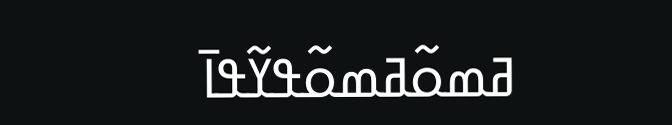ߥߘߋ߬ߥߘߋ߬ߟߌ߬ߟߊ߫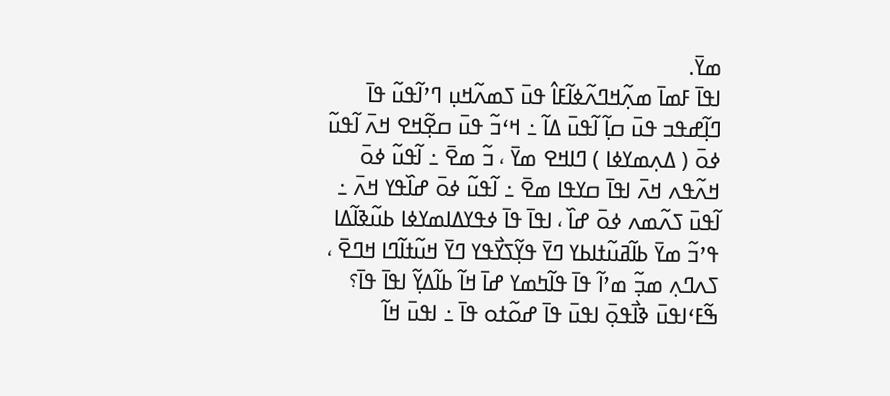ߘߌ߫.
ߊߟߊ߫ ߓߘߊ߫ ߘߍ߲߬ߞߣߍ߬ߦߊ߬ߓߊ߮ ߟߎ߫ ߖߘߍ߬ߞߎ߲ ߣߴߊ߬ߟߎ߬ ߟߊ߫ ߣߊ߲߬ߝߟߏ ߟߎ߫ ߛߊ߲߬ ߊ߬ߟߎ߫ ߡߊ߬ ߸ ߞߵߏ߬ ߟߎ߫ ߛߐ߲߬ߞߐ ߞߍ߫ ߊ߬ߟߎ߬ ߦߋ߫ ( ߡߍ߲ߘߌߦߊ ) ߣߊߞߐ ߘߌ߫ ، ߏ߬ ߘߐ߫ ߸ ߊ߬ߟߎ߬ ߦߋ߫ ߞߍ߬ߟߍ ߞߍ߫ ߊߟߊ߫ ߛߌߟߊ ߘߐ߫ ߸ ߊ߬ߟߎ߬ ߦߋ߫ ߝߊ߰ߟߌ ߞߍ߫ ߸ ߊ߬ߟߎ߫ ߖߍ߬ߘߍ ߦߋ߫ ߝߊ߰ ، ߊߟߊ߫ ߟߊ߫ ߦߟߌߡߊߘߌߦߊ ߕߎ߬ߢߊ߬ߡߊ ߟߴߏ߬ ߘߌ߫ ߕߊ߬ߥߎ߬ߙߊߕߌ ߣߌ߫ ߟߌ߲߬ߖߌ߯ߟߌ ߣߌ߫ ߞߎ߬ߙߊ߬ߣߊ ߞߣߐ߫ ، ߖߍߣߍ߲ ߘߏ߲߬ ߘߴߊ߬ ߟߊ߫ ߟߊ߬ߤߘߌ ߝߊ߫ ߞߊ߬ ߕߊ߬ߡߌ߲߬ ߊߟߊ߫ ߟߊ߫؟ ߒ߬ߓߵߊߟߎ߫ ߢߊ߯ߟߋ߲߫ ߊߟߎ߫ ߟߊ߫ ߝߋ߬ߙߋ ߟߊ߫ ߸ ߊߟߎ߫ ߞߊ߬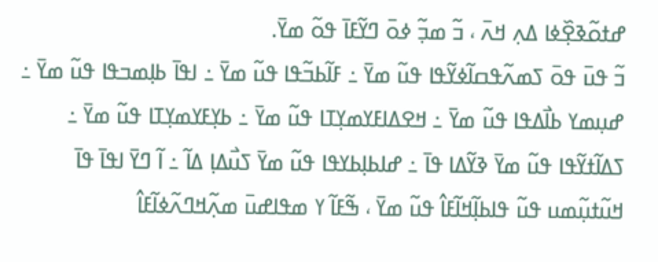ߝߙߋ߬ߢߐ߲߰ߦߊ ߡߍ߲ ߞߍ߫ ، ߏ߬ ߘߏ߲߬ ߦߋ߫ ߣߌ߬ߓߊ߫ ߟߋ߬ ߘߌ߫.
ߏ߬ ߟߎ߫ ߟߋ߫ ߖߘߍ߬ߟߛߊ߬ߦߌ߬ߟߊ ߟߎ߬ ߘߌ߫ ߸ ߓߊ߬ߕߏ߬ߟߊ ߟߎ߬ ߘߌ߫ ߸ ߊߟߊ߫ ߕߊ߲ߘߏߟߊ ߟߎ߬ ߘߌ߫ ߸ ߝߎ߲ߘߌ ߕߊ߯ߡߟߊ ߟߎ߬ ߘߌ߫ ߸ ߞߐߡߊߓߌߘߌ߲ߠߊ ߟߎ߬ ߘߌ߫ ߸ ߕߌ߲ߓߌߘߌ߲ߠߊ ߟߎ߬ ߘߌ߫ ߸ ߖߡߊ߬ߙߌ߬ߟߊ ߟߎ߬ ߘߌ߫ ߢߌ߬ߡߊ ߟߊ߫ ߸ ߝߊߕߊ߲ߕߌߟߊ ߟߎ߬ ߘߌ߫ ߖߎ߯ߡߊ߲ ߡߊ߬ ߸ ߊ߬ ߣߌ߫ ߊߟߊ߫ ߟߊ߫ ߞߎ߬ߙߎ߲߬ߘߎ ߟߎ߬ ߟߊߕߊ߲߬ߞߊ߬ߓߊ߮ ߟߎ߬ ߘߌ߫ ، ߒ߬ߓߊ߬ ߌ ߘߟߊߝߎ߫ ߘߍ߲߬ߞߣߍ߬ߦߊ߬ߓߊ߮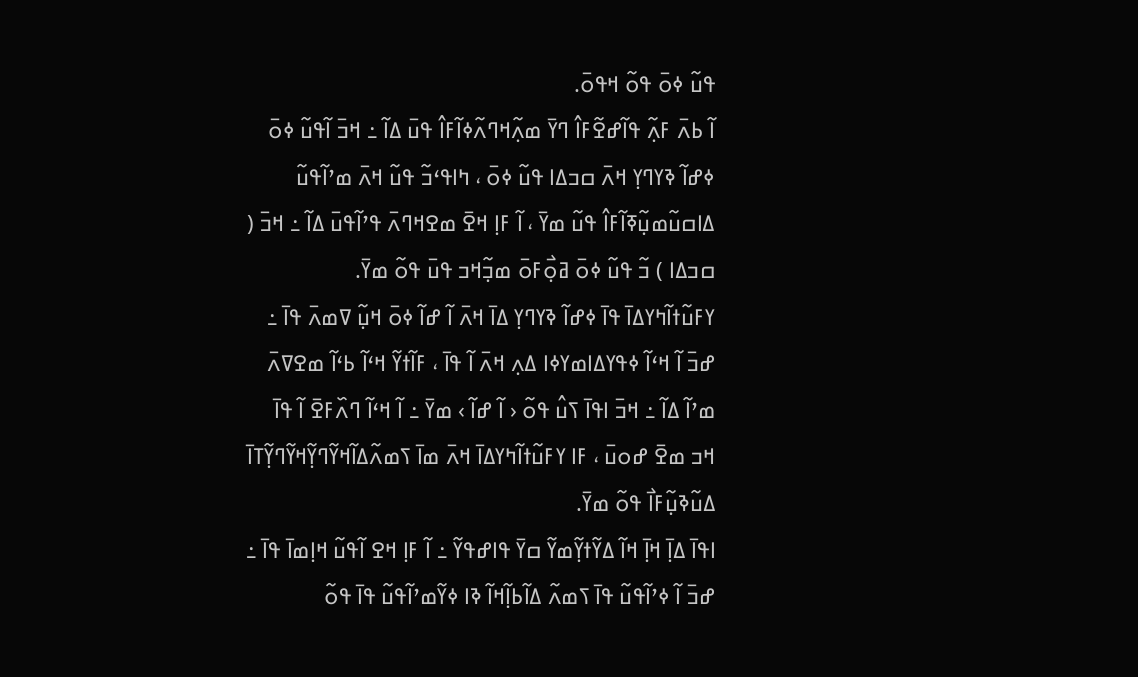ߟߎ߬ ߦߋ߫ ߟߋ߬ ߞߟߋ߫.
ߊ߬ ߕߍ߫ ߓߍ߲߬ ߟߊ߬ߝߐ߬ߓߊ߮ ߣߌ߫ ߘߍ߲߬ߞߣߍ߬ߦߊ߬ߓߊ߮ ߟߎ߫ ߡߊ߬ ߸ ߞߏ߫ ߊ߬ߟߎ߬ ߦߋ߫ ߦߝߊ߬ ߢߌߣߌ߲ ߞߍ߫ ߛߏߡߊ ߟߎ߬ ߦߋ߫ ، ߤߊߟߵߏ߬ ߟߎ߬ ߞߍ߫ ߘߴߊ߬ߟߎ߬ ߡߊߛߎ߬ߘߎ߲߬ߧߊ߬ߓߊ߮ ߟߎ߬ ߘߌ߫ ، ߊ߬ ߓߊ߲ ߞߐ߫ ߘߐߞߣߍ߫ ߟߴߊ߬ߟߎ߫ ߡߊ߬ ߸ ߞߏ߫ ( ߛߏߡߊ ) ߏ߬ ߟߎ߬ ߦߋ߫ ߥߋ߲߯ߓߋ߫ ߘߏ߲߬ߞߏ ߟߎ߫ ߟߋ߬ ߘߌ߫.
ߌߓߎ߬ߙߊ߬ߤߌߡߊ߫ ߟߊ߫ ߦߝߊ߬ ߢߌߣߌ߲ ߡߊ߫ ߞߍ߫ ߊ߬ ߝߊ߬ ߦߋ߫ ߞߎ߲߬ ߜߘߍ߫ ߟߊ߫ ߸ ߝߏ߫ ߊ߬ ߞߵߊ߬ ߦߟߌߡߊߘߌߦߊ ߡߍ߲ ߞߍ߫ ߊ߬ ߟߊ߫ ، ߓߊ߬ߙߌ߬ ߞߵߊ߬ ߕߵߊ߬ ߘߐߜߍ߫ ߘߴߊ߬ ߡߊ߬ ߸ ߞߏ߫ ߊߟߊ߫ ߖߎ߮ ߟߋ߬ ‹ ߊ߬ ߝߊ߬ › ߘߌ߫ ߸ ߊ߬ ߞߵߊ߬ ߣߍ߰ߓߐ߫ ߊ߬ ߟߊ߫ ߞߏ ߘߐ߫ ߝߋߎ߫ ، ߓߊ ߌߓߎ߬ߙߊ߬ߤߌߡߊ߫ ߞߍ߫ ߘߊ߫ ߖߘߍ߬ߡߊ߬ߞߌ߬ߣߌ߲߬ߞߌ߬ߣߌ߲߬ߠߊ߫ ߡߎ߬ߢߎ߲߬ߓߊ߯ ߟߋ߬ ߘߌ߫.
ߊߟߊ߫ ߡߊ߲߫ ߞߊ߲߫ ߞߊ߬ ߡߌ߬ߙߌ߲߬ߘߌ߬ ߛߌ߫ ߟߊߝߟߌ߬ ߸ ߊ߬ ߓߊ߲ ߞߐ ߊ߬ߟߎ߬ ߞߊ߲ߘߊ߫ ߟߊ߫ ߸ ߝߏ߫ ߊ߬ ߦߴߊ߬ߟߎ߬ ߟߊ߫ ߖߘߍ߬ ߡߊ߬ߕߊ߲߬ߞߊ߬ ߢߊ ߦߌ߬ߘߴߊ߬ߟߎ߬ ߟߊ߫ ߟߋ߬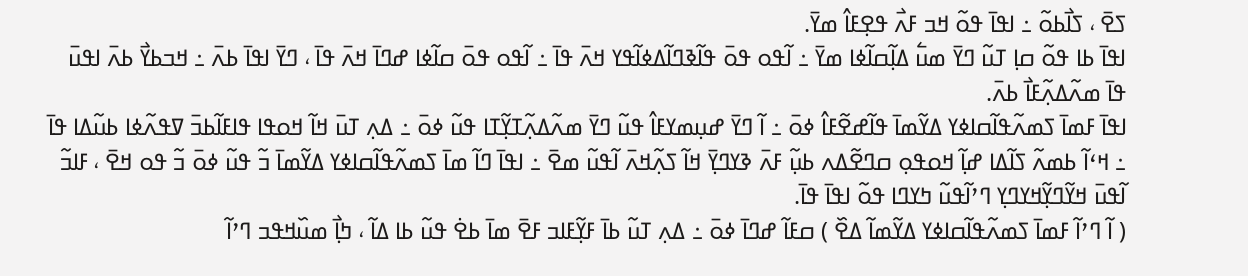ߖߐ߫ ، ߖߊ߯ߕߋ߬ ߸ ߊߟߊ߫ ߟߋ߬ ߞߏ ߓߍ߯ ߟߐ߲ߓߊ߮ ߘߌ߫.
ߊߟߊ߫ ߕߊ ߟߋ߬ ߛߊ߲ ߠߎ߬ ߣߌ߫ ߘߎ߱ ߡߊ߲߬ߛߊ߬ߦߊ ߘߌ߫ ߸ ߊ߬ߟߋ ߟߋ߫ ߟߊ߬ߢߣߊ߬ߡߦߊ߬ߟߌ ߞߍ߫ ߟߊ߫ ߸ ߊ߬ߟߋ ߟߋ߫ ߛߊ߬ߦߊ ߝߣߊ߫ ߞߍ߫ ߟߊ߫ ، ߣߌ߫ ߊߟߊ߫ ߕߍ߫ ߸ ߞߏߕߌ߯ ߕߍ߫ ߊߟߎ߫ ߟߊ߫ ߘߍ߬ߡߍ߲߬ߓߊ߯ ߕߍ߫.
ߊߟߊ߫ ߓߘߊ߫ ߖߘߍ߬ߟߊ߬ߛߊߦߌ ߡߌ߬ߘߊ߫ ߟߊ߬ߝߐ߬ߓߊ߮ ߦߋ߫ ߸ ߊ߬ ߣߌ߫ ߝߎ߲ߘߌߓߊ߮ ߟߎ߬ ߣߌ߫ ߘߍ߬ߡߍ߲߬ߠߌ߲߬ߠߊ ߟߎ߬ ߦߋ߫ ߸ ߡߍ߲ ߠߎ߫ ߞߊ߬ ߞߋߟߊ ߟߊߓߊ߬ߕߏ߫ ߜߟߍ߬ߦߊ ߕߎ߬ߡߊ ߟߊ߫ ߸ ߞߵߊ߬ ߕߘߍ߬ ߖߊ߬ߡߊ ߝߊ߲߬ ߞߋߟߋ߲ ߛߣߐ߬ߡߍ ߕߎ߲߬ ߓߍ߫ ߢߌߣߌ߲߫ ߞߊ߬ ߖߍ߲߬ߞߍ߫ ߊ߬ߟߎ߬ ߘߐ߫ ߸ ߊߟߊ߫ ߣߊ߬ ߘߊ߫ ߖߘߍ߬ߟߊ߬ߛߊߦߌ ߡߌ߬ߘߊ߫ ߏ߬ ߟߎ߬ ߦߋ߫ ߏ߬ ߟߋ ߞߐ߫ ، ߓߊߏ߬ ߊ߬ߟߎ߫ ߞߌ߬ߣߌ߲߬ߞߌߣߌ߲ ߣߴߊ߬ߟߎ߬ ߤߌߣߊ ߟߋ߬ ߊߟߊ߫ ߟߊ߫.
( ߊ߬ ߣߴߊ߬ ߓߘߊ߫ ߖߘߍ߬ߟߊ߬ߛߊߦߌ ߡߌ߬ߘߊ߬ ߡߐ߰ ) ߛߓߊ߬ ߝߣߊ߫ ߦߋ߫ ߸ ߡߍ߲ ߠߎ߬ ߕߊ߫ ߓߌ߲߬ߓߊߏ ߓߐ߫ ߘߊ߫ ߕߐ߭ ߟߎ߬ ߕߊ ߡߊ߬ ، ߤߊ߲߯ ߘߎ߰ߞߟߏ ߣߴߊ߬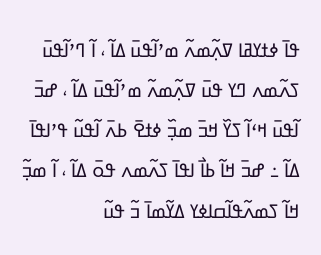ߟߊ߫ ߦߙߌߥߊ ߜߍ߲߬ߘߍ߬ ߘߴߊ߬ߟߎ߫ ߡߊ߬ ، ߊ߬ ߣߴߊ߬ߟߎ߫ ߖߍ߬ߘߍ ߣߌ ߟߎ߫ ߜߍ߲߬ߘߍ߬ ߘߴߊ߬ߟߎ߫ ߡߊ߬ ، ߝߏ߫ ߊ߬ߟߎ߫ ߞߵߊ߬ ߖߌ߰ ߞߏ߫ ߘߏ߲߰ ߦߙߐ߫ ߕߍ߫ ߊ߬ߟߎ߬ ߟߴߊߟߊ߫ ߡߊ߬ ߸ ߝߏ߫ ߞߊ߬ ߕߊ߯ ߊߟߊ߫ ߖߍ߬ߘߍ ߟߋ߫ ߡߊ߬ ، ߊ߬ ߘߏ߲߬ ߞߊ߬ ߖߘߍ߬ߟߊ߬ߛߊߦߌ ߡߌ߬ߘߊ߫ ߏ߬ ߟߎ߬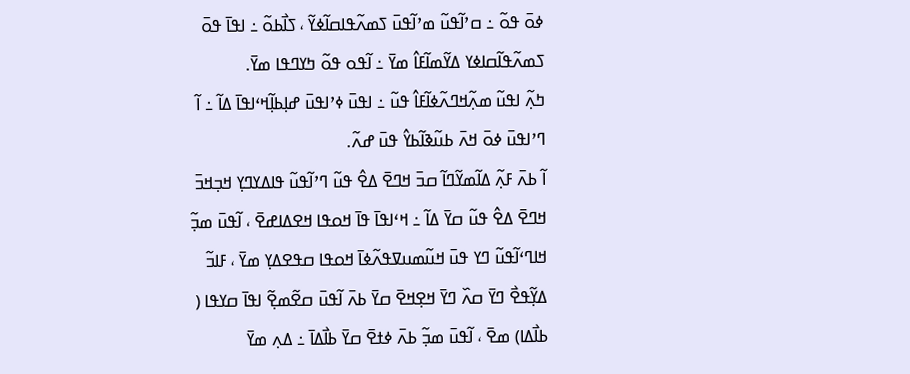ߦߋ߫ ߟߋ߬ ߸ ߛߴߊ߬ߟߎ߬ ߘߴߊ߬ߟߎ߫ ߖߘߍ߬ߟߊߛߊ߬ߦߌ߬ ، ߖߊ߯ߕߋ߬ ߸ ߊߟߊ߫ ߟߋ߫ ߖߘߍ߬ߟߊ߬ߛߊߦߌ ߡߌ߬ߘߊ߬ߓߊ߮ ߘߌ߫ ߸ ߊ߬ߟߋ ߟߋ߬ ߤߌߣߟߊ ߘߌ߫.
ߤߍ߲߬ ߊߟߎ߬ ߘߍ߲߬ߞߣߍ߬ߦߊ߬ߓߊ߮ ߟߎ߬ ߸ ߊߟߎ߫ ߦߴߊߟߎ߫ ߝߊ߲ߕߊ߲߬ߞߵߊߟߊ߫ ߡߊ߬ ߸ ߊ߬ ߣߴߊߟߎ߫ ߦߋ߫ ߞߍ߫ ߕߎ߬ߢߊ߬ߕߌ߮ ߟߎ߫ ߝߍ߬.
ߊ߬ ߕߍ߫ ߓߍ߲߬ ߡߊ߬ߘߌ߬ߣߊ߬ ߛߏ߫ ߞߣߐ߫ ߡߐ߮ ߟߎ߬ ߣߴߊ߬ߟߎ߬ ߟߊߡߌߣߌ߲ ߞߏ߲ߞߏ߫ ߞߣߐ߫ ߡߐ߮ ߟߎ߬ ߛߌ߫ ߡߊ߬ ߸ ߞߵߊߟߊ߫ ߟߊ߫ ߞߋߟߊ ߞߐߡߊߝߐ߫ ، ߊ߬ߟߎ߫ ߘߏ߲߬ ߞߊߣߵߊ߬ߟߎ߬ ߣߌ ߟߎ߫ ߞߎ߬ߘߎߜߟߍ߬ߦߊ߫ ߞߋߟߊ ߛߟߐߡߌ߲ ߘߌ߫ ، ߓߊߏ߬ ߡߌ߲߬ߟߐ߯ ߣߌ߫ ߛߍ߰ ߣߌ߫ ߞߐ߲ߞߐ߫ ߛߌ߫ ߕߍ߫ ߊ߬ߟߎ߫ ߛߐ߬ߘߐ߲߬ ߊߟߊ߫ ߛߌߟߊ ( ߕߊ߯ߡߊ) ߘߐ߫ ، ߊ߬ߟߎ߫ ߘߏ߲߬ ߕߍ߫ ߦߙߐ߫ ߛߌ߫ ߕߊ߯ߡߊ߫ ߸ ߡߍ߲ ߘߌ߫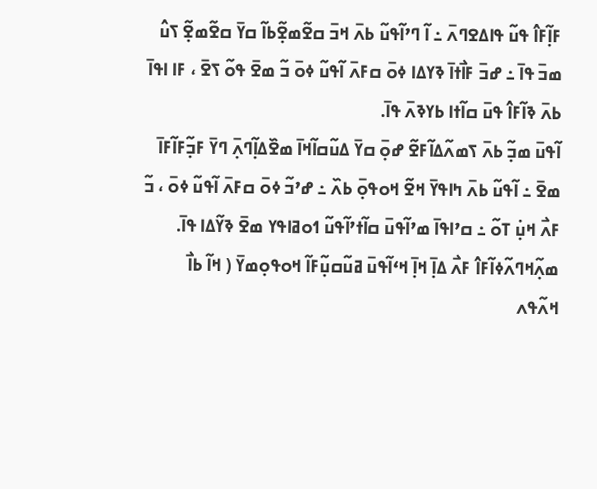ߓߊ߲߬ߓߊ߮ ߟߎ߬ ߟߊߡߐߣߍ߫ ߸ ߊ߬ ߣߴߊ߬ߟߎ߬ ߕߍ߫ ߞߏ߫ ߛߐ߬ߘߐ߲߬ߕߊ߬ ߛߌ߫ ߛߐ߬ߘߐ߲߬ ߖߎ߮ ߘߏ߫ ߟߊ߫ ߸ ߝߏ߫ ߓߊ߯ߙߊ߫ ߢߌߡߊ ߦߋ߫ ߛߓߍ߫ ߊ߬ߟߎ߬ ߦߋ߫ ߏ߬ ߘߐ߫ ߟߋ߬ ߖߐ߫ ، ߓߊ ߊߟߊ߫ ߕߍ߫ ߢߊ߬ߓߊ߮ ߟߎ߫ ߛߊ߬ߙߊ ߕߌߢߍ߫ ߟߊ߫.
ߊ߬ߟߎ߫ ߘߏ߲߬ ߕߍ߫ ߖߘߍ߬ߡߊ߬ߓߐ߬ ߝߋ߲߫ ߛߌ߫ ߡߎ߬ߛߊ߬ߞߊ߫ ߘߐ߰ߡߊ߲߬ߣߍ߲߫ ߣߌ߫ ߓߏ߲߬ߓߊ߬ߓߊ߫ ߘߐ߫ ߸ ߊ߬ߟߎ߬ ߕߍ߫ ߤߊߟߌ߫ ߞߐ߬ ߞߋߟߋ߲߫ ߕߍ߰ ߸ ߝߴߏ߬ ߦߋ߫ ߛߓߍ߫ ߊ߬ߟߎ߬ ߦߋ߫ ، ߏ߬ ߓߍ߯ ߞߎ߲߭ ߠߋ߬ ߸ ߛߴߊߟߊ߫ ߘߴߊ߬ߟߎ߫ ߛߊ߬ߙߴߊ߬ߟߎ߬ ߗߋߥߊߟߌ ߘߐ߫ ߢߌ߬ߡߊ ߟߊ߫.
ߘߍ߲߬ߞߣߍ߬ߦߊ߬ߓߊ߮ ߓߍ߯ ߡߊ߲߫ ߞߊ߲߫ ߞߵߊ߬ߟߎ߫ ߥߎ߬ߛߎ߲߬ߓߊ߬ ߞߋߟߋ߲ߘߌ߫ ( ߞߊ߬ ߕߊ߯ ߞߍ߬ߟߍ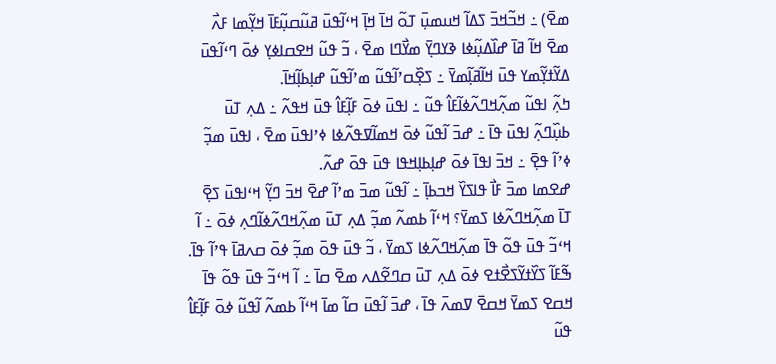ߘߐ߫) ߸ ߞߏ߬ߞߏ߫ ߖߡߊ߬ ߞߎߘߎ߲߫ ߠߋ߬ ߞߊ߫ ߞߊ߲߫ ߞߵߊ߬ߟߎ߫ ߥߎ߬ߛߎ߲߬ߓߊ߫ ߞߌ߲߬ߘߊ ߓߍ߯ ߘߐ߫ ߞߊ߬ ߥߊ߫ ߝߊ߰ߡߎ߲߬ߦߊ ߢߌߣߌ߲߫ ߘߌ߯ߣߊ ߘߐ߫ ، ߏ߬ ߟߎ߬ ߞߐߛߊߦߌ߲ ߦߋ߫ ߣߵߊ߬ߟߎ߫ ߡߌ߬ߙߌ߲߬ߘߌ ߟߎ߫ ߞߊ߬ߥߊ߲߬ߘߌ߫ ߸ ߖߐ߲߰ߛߴߊ߬ߟߎ߬ ߘߴߊ߬ߟߎ߬ ߝߊ߲ߕߊ߲߬ߞߊ߫.
ߤߍ߲߬ ߊߟߎ߬ ߘߍ߲߬ߞߣߍ߬ߦߊ߬ߓߊ߮ ߟߎ߬ ߸ ߊߟߎ߫ ߦߋ߫ ߓߊ߲߬ߓߊ߮ ߟߎ߫ ߞߟߍ߬ ߸ ߡߍ߲ ߠߎ߫ ߕߎ߲߰ߣߍ߲߬ ߊߟߎ߫ ߟߊ߫ ߸ ߝߏ߫ ߊ߬ߟߎ߬ ߦߋ߫ ߞߘߊ߬ߜߟߍ߬ߦߊ ߦߴߊߟߎ߫ ߘߐ߫ ، ߊߟߎ߫ ߘߏ߲߬ ߦߴߊ߬ ߟߐ߲߫ ߸ ߞߏ߫ ߊߟߊ߫ ߦߋ߫ ߝߊ߲ߕߊ߲ߞߟߊ ߟߎ߫ ߟߋ߫ ߝߍ߬.
ߝߐߘߊ ߘߏ߫ ߓߊ߯ ߟߊߖߌ߰ ߞߏߕߊ߲߫ ߸ ߊ߬ߟߎ߬ ߘߏ߫ ߘߴߊ߬ ߝߐ߫ ߞߏ߫ ߣߌ߲߬ ߞߵߊߟߎ߫ ߖߐ߲߫ ߠߊ߫ ߘߍ߲߬ߞߣߍ߬ߦߊ ߖߘߌ߫؟ ߞߵߊ߬ ߕߘߍ߬ ߘߏ߲߬ ߡߍ߲ ߠߎ߫ ߘߍ߲߬ߞߣߍ߬ߦߊ߬ߣߍ߲ ߦߋ߫ ߸ ߊ߬ ߞߵߏ߬ ߟߎ߫ ߟߋ߬ ߟߊ߫ ߘߍ߲߬ߞߣߍ߬ߦߊ ߖߘߌ߫ ، ߏ߬ ߟߎ߫ ߟߋ߫ ߘߏ߲߬ ߦߋ߫ ߛߍߥߊ߫ ߟߴߊ߬ ߟߊ߫.
ߒ߬ߓߊ߬ ߖߌ߰ߙߌ߬ߖߐ߯ߙߐ ߦߋ߫ ߡߍ߲ ߠߎ߫ ߛߣߐ߬ߡߍ ߘߐ߫ ߛߊ߫ ߸ ߊ߬ ߞߵߏ߬ ߟߎ߫ ߟߋ߬ ߟߊ߫ ߞߛߐ ߖߘߌ߫ ߞߛߐ߫ ߜߘߍ߫ ߟߊ߫ ، ߝߏ߫ ߊ߬ߟߎ߫ ߛߊ߬ ߘߊ߫ ߞߵߊ߬ ߕߘߍ߬ ߊ߬ߟߎ߬ ߦߋ߫ ߓߊ߲߬ߓߊ߮ ߟߎ߬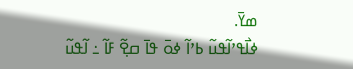ߘߌ߫.
ߦߊ߯ߟߴߊ߬ߟߎ߬ ߕߴߊ߬ ߦߋ߫ ߟߊ߫ ߛߐ߲߬ ߓߊ߬ ߸ ߊ߬ߟߎ߬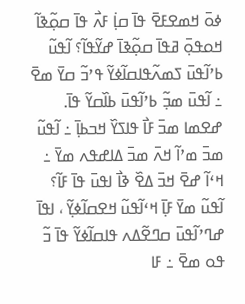ߦߋ߫ ߞߘߐߓߐ߫ ߟߊ߫ ߛߊ߲߭ ߓߍ߯ ߟߊ߫ ߛߋ߲߬ߢߊ߬ ߞߋߟߋ߲߫ ߥߟߊ߫ ߛߋ߲߬ߢߊ߫ ߝߌ߬ߟߊ߬؟ ߊ߬ߟߎ߬ ߕߴߊ߬ߟߎ߫ ߖߘߍ߬ߟߊߛߊ߬ߦߌ߬ ߟߴߏ߬ ߛߌ߫ ߘߐ߫ ߸ ߊ߬ߟߎ߫ ߘߏ߲߬ ߕߴߊ߬ߟߎ߫ ߕߊ߰ߛߌ߬ ߟߊ߫.
ߝߐߘߊ ߘߏ߫ ߓߊ߯ ߟߊߖߌ߰ ߞߏߕߊ߲߫ ߸ ߊ߬ߟߎ߬ ߘߏ߫ ߘߴߊ߬ ߞߍ߫ ߘߏ߫ ߡߊߝߟߍ ߘߌ߫ ߸ ߞߵߊ߬ ߝߐ߫ ߞߏ߫ ߡߐ߰ ߢߊ߯ ߊߟߎ߫ ߟߊ߫ ߓߊ߬؟ ߊ߬ߟߎ߬ ߘߌ߫ ߓߊ߲߫ ߞߵߊ߬ߟߎ߬ ߞߐߛߊ߬ߦߌ߲߬ ، ߊߟߊ߫ ߝߣߴߊ߬ߟߎ߫ ߛߣߐ߬ߡߍ ߟߊߛߊ߬ߦߌ߬ ߟߊ߫ ߏ߬ ߟߋ ߘߐ߫ ߸ ߓߊ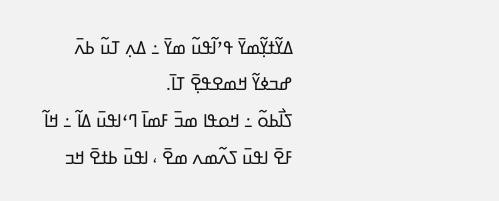ߡߌ߬ߙߌ߲߬ߘߌ߫ ߟߴߊ߬ߟߎ߬ ߘߌ߫ ߸ ߡߍ߲ ߠߎ߬ ߕߍ߫ ߝߏߦߌ߬ ߞߘߐߟߐ߲߫ ߠߊ߫.
ߖߊ߯ߕߋ߬ ߸ ߞߋߟߊ ߘߏ߫ ߓߘߊ߫ ߣߵߊߟߎ߫ ߡߊ߬ ߸ ߞߊ߬ ߓߐ߫ ߊߟߎ߫ ߖߍ߬ߘߍ ߘߐ߫ ، ߊߟߎ߫ ߕߙߐ߫ ߞߏ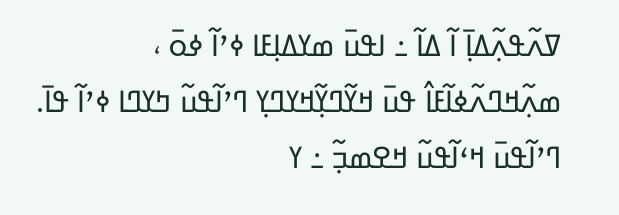ߜߍ߬ߟߍ߲߬ߡߊ߲߫ ߊ߬ ߡߊ߬ ߸ ߊߟߎ߫ ߘߌߡߊ߲ߓߊ ߦߴߊ߬ ߦߋ߫ ، ߘߍ߲߬ߞߣߍ߬ߦߊ߬ߓߊ߮ ߟߎ߫ ߞߌ߬ߣߌ߲߬ߞߌߣߌ߲ ߣߴߊ߬ߟߎ߬ ߤߌߣߊ ߦߴߊ߬ ߟߊ߫.
ߣߴߊ߬ߟߎ߫ ߞߵߊ߬ߟߎ߬ ߞߐߘߏ߲߬ ߸ ߌ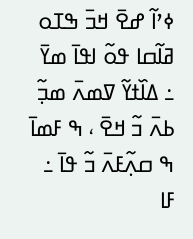ߦߴߊ߬ ߝߐ߫ ߞߏ߫ ߒߠߋ ߥߊ߬ߛߊ ߟߋ߬ ߊߟߊ߫ ߘߌ߫ ߸ ߡߊ߰ߙߌ߬ ߜߘߍ߫ ߘߏ߲߬ ߕߍ߫ ߏ߬ ߞߐ߫ ، ߒ ߓߘߊ߫ ߒ ߛߍ߲߬ߓߍ߫ ߏ߬ ߟߊ߫ ߸ ߓߊ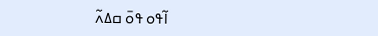ߊ߬ߟߋ ߟߋ߫ ߛߡߍ߬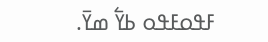ߓߟߋߓߟߋ ߕߌ߱ ߘߌ߫.